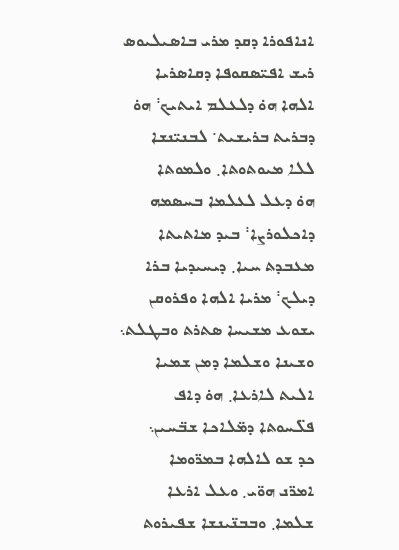ܐܢܐܦܘܪܐ ܕܩܕ ܡܪܝ ܒܐܣܝܠܝܘܣ
ܪܝܫ ܐܦܝ̈ܣܩܘܦܐ ܕܩܐܣܪܝܐ
ܐܠܗܐ ܗܘ̇ ܕܠܥܠܡ ܐܝܬܝܟ܃ ܗܘ̇
ܕܒܪܝܬ ܒܪܝܫܝܬ܁ ܠܒܢܝ̈ܢܫܐ
ܠܠܐ ܡܝܘܬܘܬܐ܂ ܘܠܡܘܬܐ
ܗܘ̇ ܕܥܠ ܠܥܠܡܐ ܒܚܣܡܗ
ܕܐܟܠܘܪܨܐ܃ ܒܝܕ ܡܐܬܝܬܐ
ܡܥܒܕܬ ܚܝܐ܂ ܕܝܚܝܕܝܐ ܒܪܐ
ܕܝܠܟ܃ ܡܪܝܐ ܐܠܗܐ ܘܦܪܘܩܢ
ܝܫܘܥ ܡܫܝܚܐ ܣܬܪܬ ܘܒܛܠܬ܆
ܘܫܝܢܐ ܘܫܠܡܐ ܕܡܢ ܫܡܝܐ
ܐܠܝܬ ܠܐܪܥܐ܂ ܗܘ̇ ܕܐܦ
ܦܠ̈ܚܘܬܐ ܕܡ̈ܠܐܟܐ ܫܒ̈ܚܝܢ܆
ܟܕ ܫܘ ܠܐܠܗܐ ܒܡܪ̈ܘܡܐ
ܐܡܪ̈ܢ ܗܘ̈ܝ܂ ܘܥܠ ܐܪܥܐ
ܫܠܡܐ܂ ܘܒܒܢ̈ܝܢܫܐ ܫܦܝܪܘܬ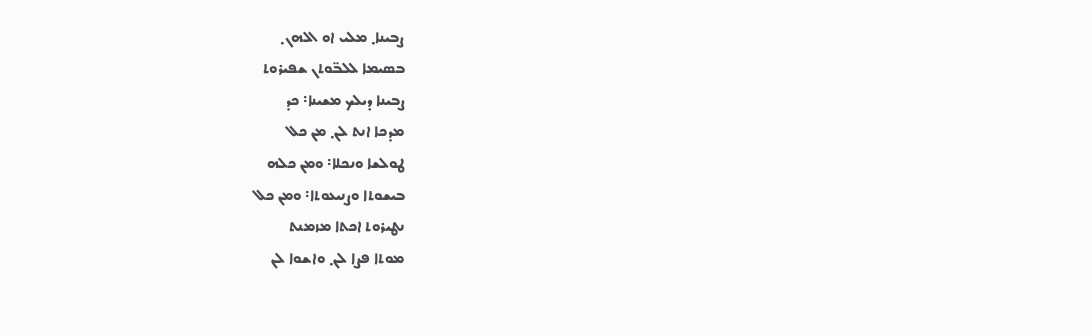ܨܒܝܢܐ܂ ܡܠܝ ܐܘ ܐܠܗܢ܂
ܒܣܝܡܐ ܠܠܒ̈ܘܬܢ ܫܦܝܪܘܬ
ܨܒܝܢܐ ܕܝܠܟ ܡܫܝܢܐ܃ ܟܕ
ܡܕܟܐ ܐܢܬ ܠܢ܂ ܡܢ ܟܠ
ܛܘܠܫܐ ܘܢܟܠܐ܃ ܘܡܢ ܟܠܗ
ܒܝܫܘܬܐ ܘܨܢܝܥܘܬܐ܃ ܘܡܢ ܟܠ
ܢܛܝܪܘܬ ܐܟܬܐ ܡܙܡܢܬ
ܡܘܬܐ ܦܨܐ ܠܢ܂ ܘܐܫܘܐ ܠܢ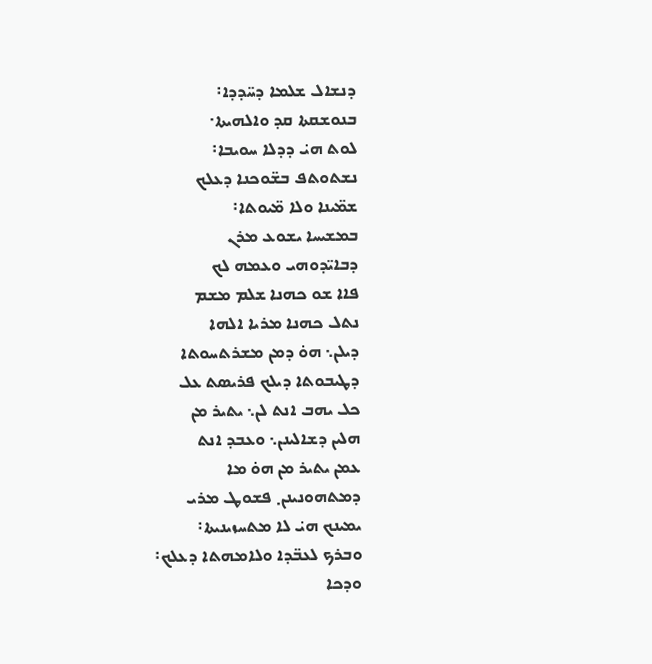ܕܢܫܐܠ ܫܠܡܐ ܕܚ̈ܕܕܐ܃
ܒܢܘܫܩܬܐ ܩܕ ܘܐܠܗܝܬܐ܁
ܠܘܬ ܗܝ̇ ܕܕܠܐ ܚܘܝܒܐ܃
ܢܫܬܘܬܦ ܒܫ̈ܘܟܢܐ ܕܥܠܟ
ܫܡ̈ܝܢܐ ܘܠܐ ܡ̈ܝܘܬܐ܃
ܒܡܫܝܚܐ ܝܫܘܥ ܡܪܢ
ܕܒܐܝ̈ܕܘܗܝ ܘܥܡܗ ܠܟ
ܦܐܐ ܫܘ ܟܗܢܐ ܫܠܡ ܡܫܡ
ܢܬܠ ܟܗܢܐ ܡܪܝܐ ܐܠܗܐ
ܕܝܠܢ܆ ܗܘ̇ ܕܡܢ ܡܫܪܬܚܘܬܐ
ܕܛܝܒܘܬܐ ܕܝܠܟ ܦܪܝܣܬ ܥܠ
ܟܠ ܝܗܒ ܐܢܬ ܠܢ܆ ܝܬܝܪ ܡܢ
ܗܠܝܢ ܕܫܐܠܝܢܢ܆ ܘܥܒܕ ܐܢܬ
ܥܡܢ ܝܬܝܪ ܡܢ ܗܘ̇ ܡܐ
ܕܡܬܗܘܢܝܢܢ܂ ܦܫܘܛ ܡܪܝ
ܝܡܝܢܟ ܗܝ̇ ܠܐ ܡܬܚܙܝܢܝܬܐ܃
ܘܒܪܟ ܠܥܒ̈ܕܐ ܘܠܐܡܗܬܐ ܕܥܠܟ܃
ܘܕܟܐ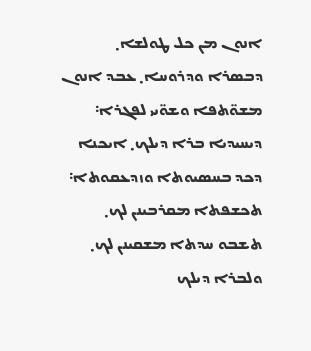ܐܢܘܢ ܡܢ ܟܠ ܛܘܠܫܐ܂
ܕܒܣܪܐ ܘܕܪܘܚܐ܂ ܥܒܕ ܐܢܘܢ
ܡܫܘ̈ܬܦܐ ܘܫܘ̈ܝܝ ܠܦܓܪܐ܃
ܕܝܚܝܕܝܐ ܒܪܐ ܕܝܠܟ܂ ܐܝܟܢܐ
ܕܟܕ ܒܚܣܝܘܬܐ ܘܙܕܥܩܘܬܐ܃
ܬܟܫܦܬܐ ܡܩܪܒܝܢܢ ܠܟ܂
ܬܫܒܘ ܚܕܬܐ ܡܫܩܝܢܢ ܠܟ܂
ܘܠܒܪܐ ܕܝܠܟ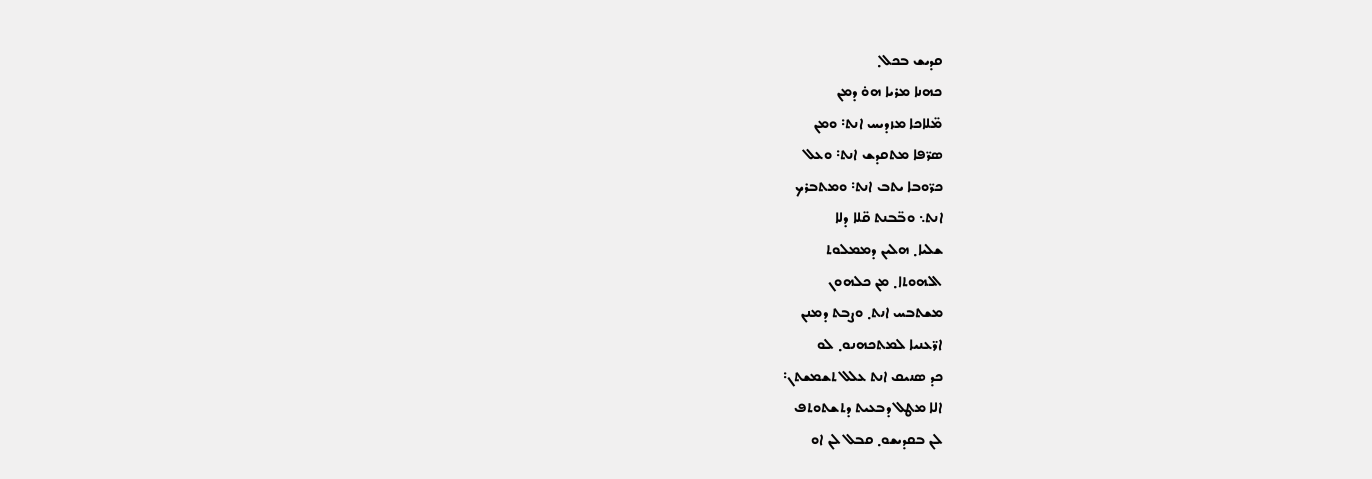ܩܕܝܫ ܒܟܠ܂
ܟܗܢܐ ܡܪܝܐ ܗܘ̇ ܕܡܢ
ܡ̈ܠܐܟܐ ܡܙܕܝܚ ܐܢܬ܃ ܘܡܢ
ܣܪ̈ܦܐ ܡܬܩܕܫ ܐܢܬ܃ ܘܥܠ
ܟܪ̈ܘܒܐ ܝܬܒ ܐܢܬ܃ ܘܡܬܒܪܟ
ܐܢܬ܆ ܘܒ̈ܒܢܬ ܩ̈ܠܐ ܕܠܐ
ܫܠܝܐ܂ ܗܠܝܢ ܕܡܡܠܘܬ
ܐܠܗܘܬܐ܂ ܡܢ ܟܠܗܘܢ
ܡܫܬܒܚ ܐܢܬ܂ ܘܨܒܬ ܕܡܢܢ
ܐܪ̈ܥܢܝܐ ܠܡܬܟܗܢܘ܂ ܠܘ
ܟܕ ܣܢܝܩ ܐܢܬ ܥܠܠ ܬܫܡܫܬܢ܃
ܐܠܐ ܡܛܠ ܕܒܥܝܬ ܕܬܫܬܘܬܦ
ܠܢ ܒܩܕܝܫܘ܂ ܩܒܠ ܠܢ ܐܘ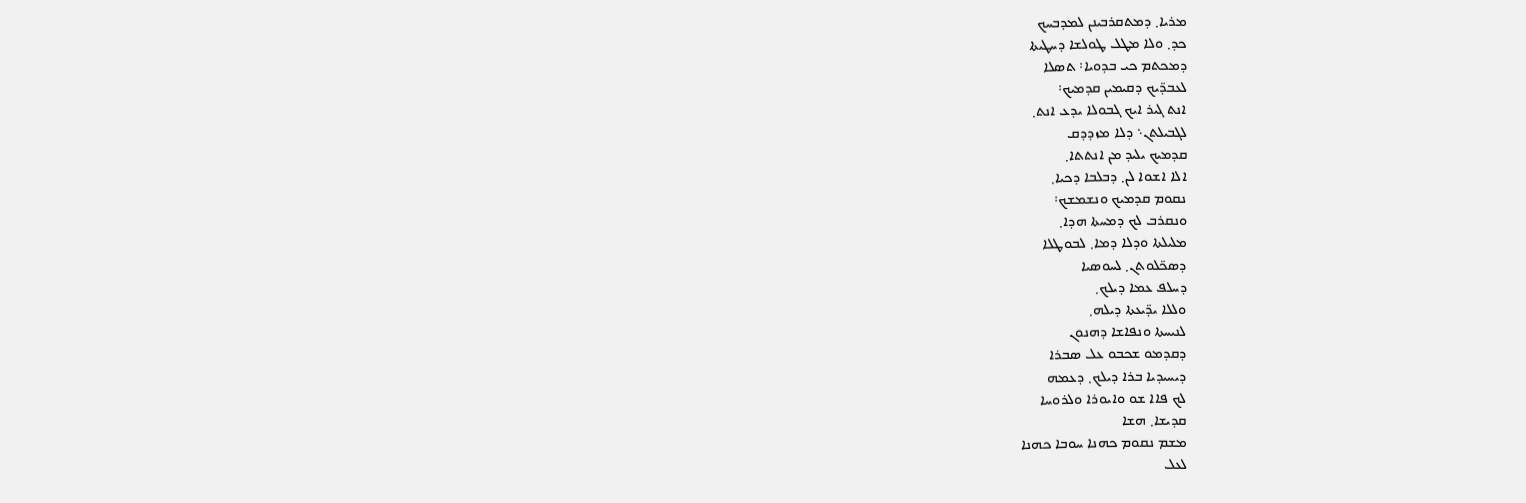ܡܪܝܐ܂ ܕܡܬܩܪܒܝܢܢ ܠܡܕܒܚܟ
ܟܕ܂ ܘܠܐ ܡܛܠ ܛܘܠܫܐ ܕܚܛܝܬܐ
ܕܡܟܬܡ ܟܝ ܒܕܘܝܐ܃ ܬܣܠܐ
ܠܥܒܕ̈ܝܟ ܕܩܝܡܝܢ ܩܕܡܝܟ܃
ܐܢܬ ܓܝܪ ܐܝܟ ܓܒܘܠܐ ܝܕܥ ܐܢܬ܂
ܠܓܒܝܠܬܢ܈ ܕܠܐ ܡܙܕܕܩ
ܩܕܡܝܟ ܝܠܝܕ ܡܢ ܐܢܬܬܐ܂
ܐܠܐ ܐܫܘܐ ܠܢ܂ ܕܒܠܒܐ ܕܟܝܐ܂
ܢܩܘܡ ܩܕܡܝܟ ܘܢܫܡܫܟ܃
ܘܢܩܪܒ ܠܟ ܕܡܚܬܐ ܗܕܐ܂
ܡܠܝܠܬܐ ܘܕܠܐ ܕܡܐ܂ ܠܒܘܛܠܐ
ܕܣܟ̈ܠܘܬܢ܂ ܠܚܘܣܝܐ
ܕܚܠܦ ܥܡܐ ܕܝܠܟ܂
ܘܠܠܐ ܝܕ̈ܝܥܬܐ ܕܝܠܗ܂
ܠܢܝܚܬܐ ܘܢܦܐܫܐ ܕܗܢܘܢ
ܕܩܕܡܘ ܫܟܒܘ ܥܠ ܣܒܪܐ
ܕܝܚܝܕܝܐ ܒܪܐ ܕܝܠܟ܂ ܕܥܡܗ
ܠܟ ܦܐܐ ܫܘ ܘܐܝܘܪܐ ܘܠܪܘܚܐ
ܩܕܝܫܐ܂ ܗܫܐ
ܡܫܡ ܢܩܘܡ ܟܗܢܐ ܚܘܒܐ ܟܗܢܐ
ܠܥܠ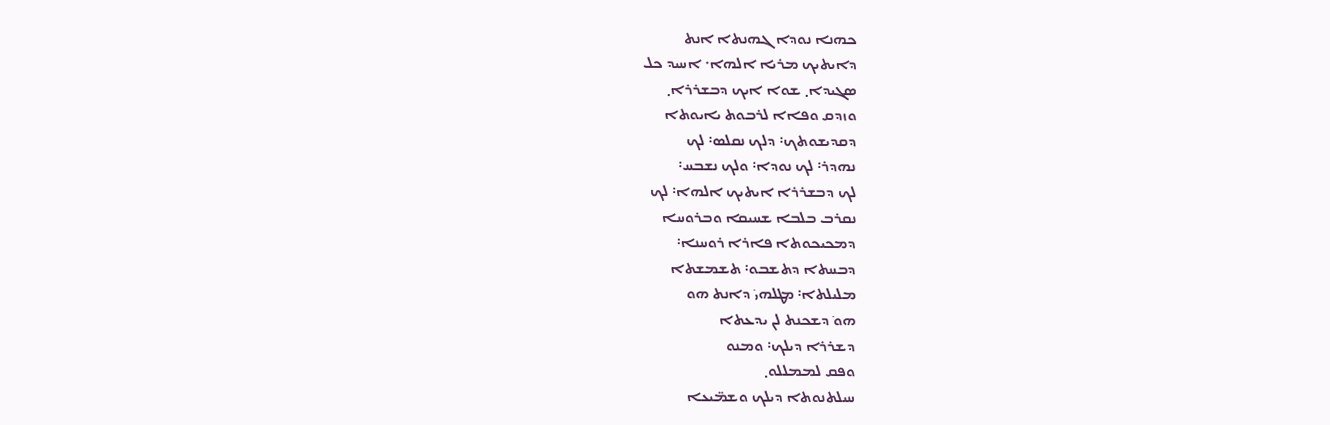ܟܗܢܐ ܢܘܕܐ ܓܗܢܬܐ ܐܢܬ
ܕܐܝܬܝܟ ܡܪܝܐ ܐܠܗܐ܁ ܐܚܝܕ ܟܠ
ܣܓܝܕܐ܂ ܫܘܐ ܐܝܟ ܕܒܫܪܪܐ܂
ܘܙܕܩ ܘܦܐܐ ܠܪܒܘܬ ܝܐܝܘܬܐ
ܕܩܕܝܫܘܬܟ܃ ܕܠܟ ܢܩܠܣ܃ ܠܟ
ܢܗܕܪ܃ ܠܟ ܢܘܕܐ܃ ܘܠܟ ܢܫܒܚ܃
ܠܟ ܕܒܫܪܪܐ ܐܝܬܝܟ ܐܠܗܐ܃ ܠܟ
ܢܩܪܒ ܒܠܒܐ ܫܚܝܩܐ ܘܒܪܘܚܐ
ܕܡܟܝܟܘܬܐ ܦܐܪܐ ܪܘܚܢܐ܃
ܕܒܚܬܐ ܕܬܫܒܘ܃ ܬܫܡܫܬܐ
ܡܠܝܠܬܐ܃ ܡܛܠܗܝ݁ ܕܐܢܬ ܗܘ
ܗܘ݁ ܕܫܟܢܬ ܠܢ ܝܕܥܬܐ
ܕܫܪܪܐ ܕܝܠܟ܃ ܘܡܢܘ
ܘܦܩ ܠܡܡܠܠܘ܂
ܚܝܠܬܢܘܬܐ ܕܝܠܟ ܘܫܡ̈ܝܥܐ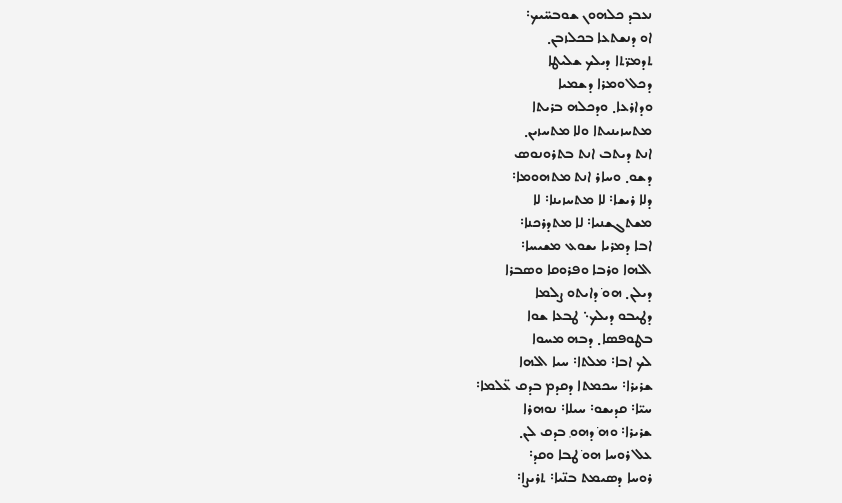ܢܥܒܕ ܟܠܗܘܢ ܫܘܒܚ̈ܝܟ܃
ܐܘ ܕܢܫܬܥܐ ܒܟܠܙܒܢ܂
ܬܕܡܪ̈ܬܐ ܕܝܠܟ ܫܠܝܛܐ
ܕܟܠ ܘܡܪܐ ܕܫܡܝܐ
ܘܕܐܪܥܐ܂ ܘܕܟܠܗ ܒܪܝܬܐ
ܡܬܚܙܝܢܝܬܐ ܘܠܐ ܡܬܚܙܝܢ܂
ܐܢܬ ܕܝܬܒ ܐܢܬ ܒܬܪܘܢܘܣ
ܕܫܘ܂ ܘܚܐܪ ܐܢܬ ܡܬܗܘܡܐ܃
ܕܠܐ ܪܝܫܐ܃ ܠܐ ܡܬܚܙܝܢܐ܃ ܠܐ
ܡܫܬܓܫܢܝܐ܃ ܠܐ ܡܬܕܪܟܢܐ܃
ܐܒܐ ܕܡܪܝܐ ܝܫܘܥ ܡܫܝܚܐ܃
ܐܠܗܐ ܘܪܒܐ ܘܦܪܘܩܐ ܘܣܒܪܐ
ܕܝܠܢ܂ ܗܘ݁ ܕܐܝܬܘ ܨܠܡܐ
ܕܛܝܒܘ ܕܝܠܟ܈ ܛܒܥܐ ܫܘܐ
ܒܛܘܦܣܐ܂ ܕܒܗ ܡܚܘܐ
ܠܟ ܐܒܐ܃ ܡܠܬܐ܃ ܚܝܐ ܐܠܗܐ
ܫܪܝܪܐ܃ ܚܟܡܬܐ ܕܩܕܡ ܒܕܩ ܥ̈ܠܡܐ܃
ܚܝ̈ܐ܃ ܩܕܝܫܘ܃ ܚܝܠܐ܃ ܢܘܗܪܐ
ܫܪܝܪܐ܃ ܘܗ݁ ܕܗܘ݂ ܒܕܩ ܠܢ܂
ܥܠ ܪܘܚܐ ܗܘ݁ ܛܒܐ ܘܩܕ܃
ܪܘܚܐ ܕܣܝܡܬ ܒܢ̈ܝܐ܃ ܬܪܝܨܐ܃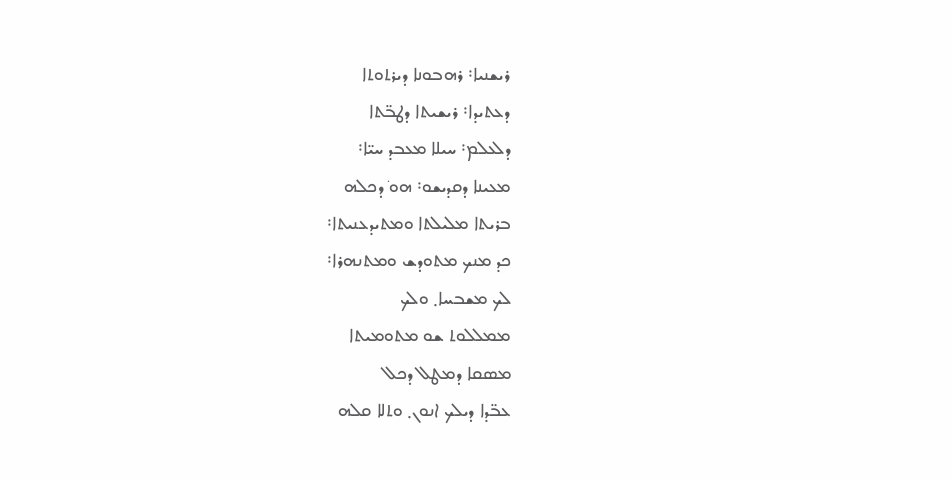ܪܝܫܢܝܐ܃ ܪܗܒܘܢܐ ܕܝܪܬܘܬܐ
ܕܥܬܝܕܐ܃ ܪܝܫܝܬܐ ܕܛܒ̈ܬܐ
ܕܠܥܠܡ܃ ܚܝܠܐ ܡܥܒܕ ܚܝ̈ܐ܃
ܡܥܝܢܐ ܕܩܕܝܫܘ܃ ܗܘ݁ ܕܟܠܗ
ܒܪܝܬܐ ܡܠܝܠܬܐ ܘܡܬܝܕܥܢܝܬܐ܃
ܟܕ ܡܢܟ ܡܬܘܕܫ ܘܡܬܢܗܪܐ܃
ܠܟ ܡܫܒܚܐ܂ ܘܠܟ
ܡܡܠܠܘܬ ܫܘ ܡܬܘܡܝܬܐ
ܡܣܩܐ ܕܡܛܠ ܕܟܠ
ܥܒ̈ܕܐ ܕܝܠܟ ܐܢܘܢ܂ ܘܬܠܐ ܩܠܗ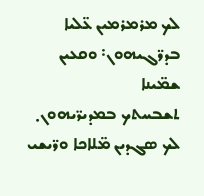ܠܟ ܡܪܡܪܡܝܢ ܥ̈ܠܝܐ
ܒܕܪ̈ܓܝܗܘܢ܃ ܘܩܥܝܢ ܫܡ̈ܝܢܐ
ܬܫܒܚܬܟ ܒܡܕܝܪ̈ܝܗܘܢ܂
ܠܟ ܣܓܕܝܢ ܡ̈ܠܐܟܐ ܘܪ̈ܝܫܝ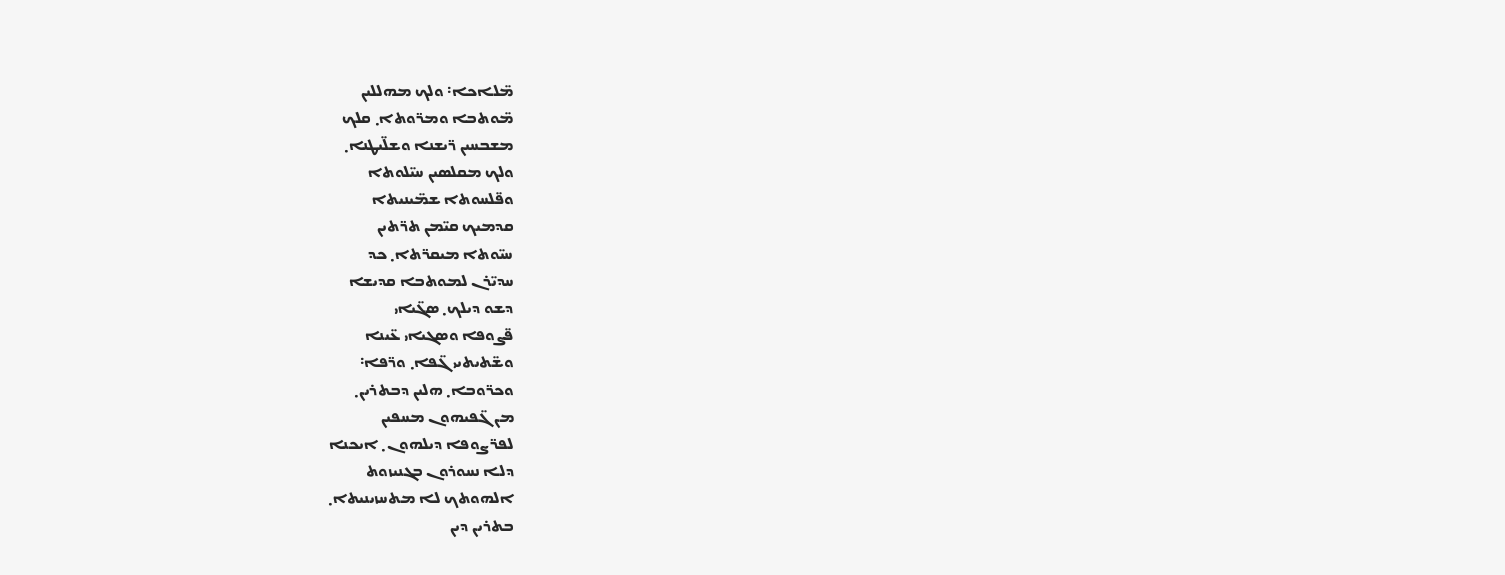ܡ̈ܠܐܟܐ܃ ܘܠܟ ܡܗܠܠܝܢ
ܡ̈ܘܬܒܐ ܘܡܪ̈ܘܬܐ܂ ܩܠܟ
ܡܫܒܚܝܢ ܪ̈ܝܫܢܐ ܘܫܠ̈ܝܛܢܐ܂
ܘܠܟ ܡܩܠܣܝܢ ܚܝ̈ܠܘܬܐ
ܘܦ̈ܠܚܘܬܐ ܫܡ̈ܝܢܝܬܐ
ܩܕܡܝܟ ܩܝ̈ܡܢ ܬܪ̈ܬܝܢ
ܚܝ̈ܘܬܐ ܡܝܩܪ̈ܬܐ܂ ܟܕ
ܚܕܝ̈ܪܢ ܠܡܘܬܒܐ ܩܕܝܫܐ
ܕܫܘ ܕܝܠܟ܂ ܣܓ̈ܝܐܝ
ܦ̈ܨܘܦܐ ܘܣܓܝܐܝ ܥ̈ܝܢܐ
ܘܫ̈ܬܝܬܝܝ ܓ̈ܦܐ܂ ܘܪ̈ܦܐ܃
ܘܟܪ̈ܘܒܐ܂ ܗܠܝܢ ܕܒܬܪܝܢ܂
ܡܢ ܓ̈ܦܝܗܘܢ ܡܚܦܝܢ
ܠܦܪ̈ܨܘܦܐ ܕܝܠܗܘܢ܂ ܐܝܟܢܐ
ܕܠܐ ܢܚܘܪܘܢ ܒܓܢܝܙܘܬ
ܐܠܗܘܬܟ ܠܐ ܡܬܚܙܝܢܝܬܐ܂
ܒܬܪܝܢ ܕܝܢ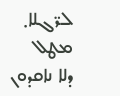ܠܪ̈ܓܠܐ܂ ܡܛܠ
ܕܠܐ ܢܐܩܕܘܢ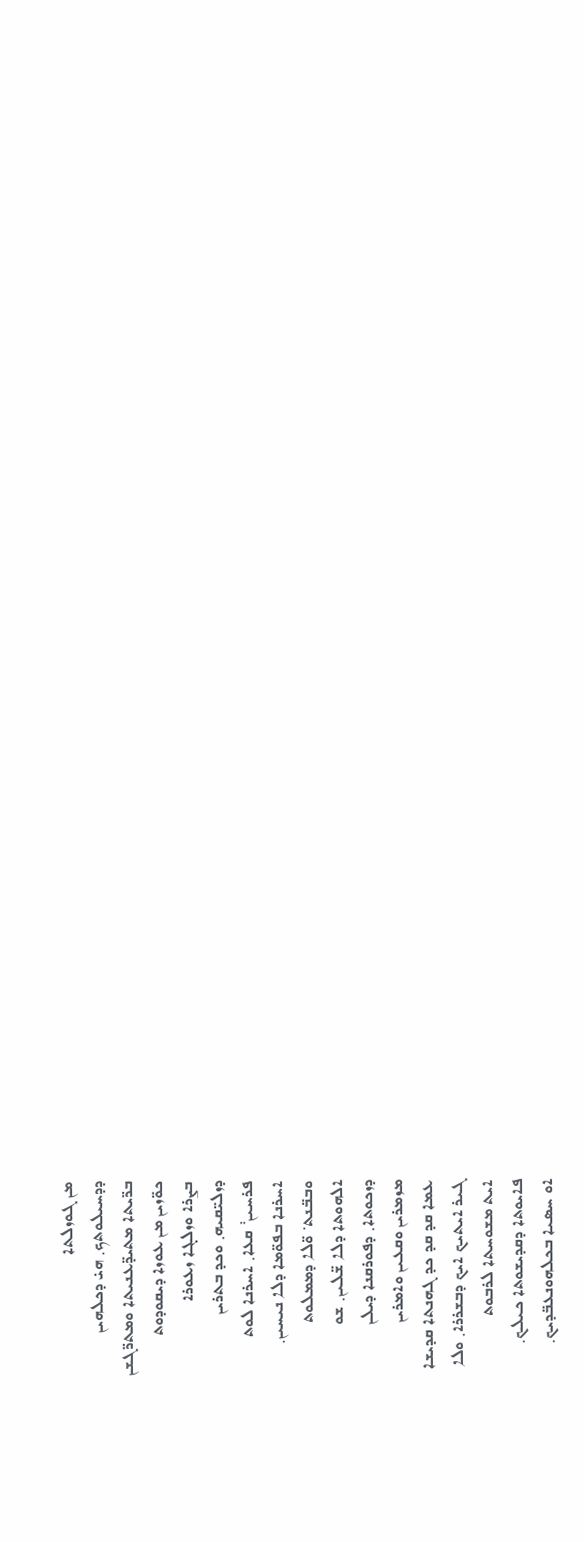ܡܢ ܓܘܙܠܬܐ
ܕܕܚܝܠܘܬܟ܂ ܗܝ݁ ܕܟܠܗܝܢ
ܒܪ̈ܝܬܐ ܡܬܝܕ̈ܥܢܝܬܐ ܘܡܬܪ̈ܓܫܢ
ܟܘ̈ܙܝܢ ܡܢ ܥܘܙܐ ܕܝܩܘܕܘܬ
ܒܨܪܐ ܘܙܠܓܐ ܙܥܘܪܐ
ܕܙܠܝ̈ܩܝܗ܂ ܘܟܕ ܒܬܪܝܢ
ܦܪܚܝܢ܃ ܩܥܐ܂ ܐܚܪܢܐ ܠܘܬ
ܐܚܪܢܐ ܒܦܘ̈ܡܐ ܕܠܐ ܢܝܚܝܢ܂
ܘܒܒ̈ܢܬ܁ ܘ̈ܠܐ ܕܡܡܠܘܬ
ܐܠܗܘܬܐ ܕܠܐ ܫ̈ܠܝܢ܂ ܫܘ
ܕܙܟܘܬܐ܂ ܕܦܘܪܩܢܐ ܕܝܠܢ
ܡܙܡܪܝܢ ܘܩܥܝܢ ܘܐܡܪܝܢ
ܥܡܐ ܩܕ ܩܕ ܟܕ ܓܗܢܬܐ ܩܕܝܫܐ
ܓܝܪ ܐܝܬܝܟ ܐܝܟ ܕܒܫܪܪܐ܂ ܘܠܐ
ܐܝܬ ܡܫܘܚܬܐ ܠܪܒܘܬ
ܦܐܝܘܬܐ ܕܩܕܝܫܘܬܐ ܟܝܠܟ܂
ܐܘ ܚܣܝܐ ܒܟܠܗܘܢܥܒ̈ܕܝܟ܂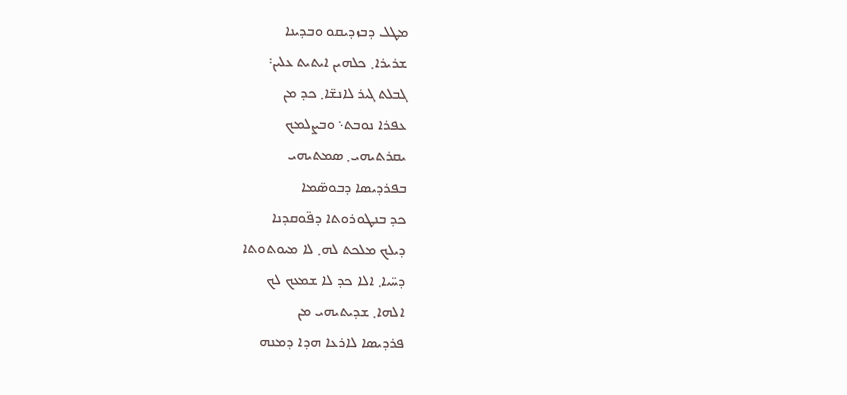ܡܛܠ ܕܒܙܕܝܩܘ ܘܒܕܝܢܐ
ܫܪܝܪܐ܂ ܟܠܗܝܢ ܐܝܬܝܬ ܥܠܝܢ܃
ܓܒܠܬ ܓܝܪ ܠܐܢܫ̈ܐ܂ ܟܕ ܡܢ
ܥܦܪܐ ܢܘܒܬ܈ ܘܒܨܠܡܟ
ܝܩܪܬܝܗܝ܂ ܣܡܬܝܗܝ
ܒܦܪܕܝܣܐ ܕܒܘܣ̈ܡܐ
ܟܕ ܒܢܛܘܪܘܬܐ ܕܦ̈ܘܩܕܢܐ
ܕܝܠܟ ܡܠܟܬ ܠܗ܂ ܠܐ ܡܝܘܬܘܬܐ
ܕܚ̈ܝܐ܂ ܐܠܐ ܟܕ ܠܐ ܫܡܥܟ ܠܟ
ܐܠܗܐ܂ ܫܕܝܬܝܗܝ ܡܢ
ܦܪܕܝܣܐ ܠܐܪܥܐ ܗܕܐ ܕܡܢܗ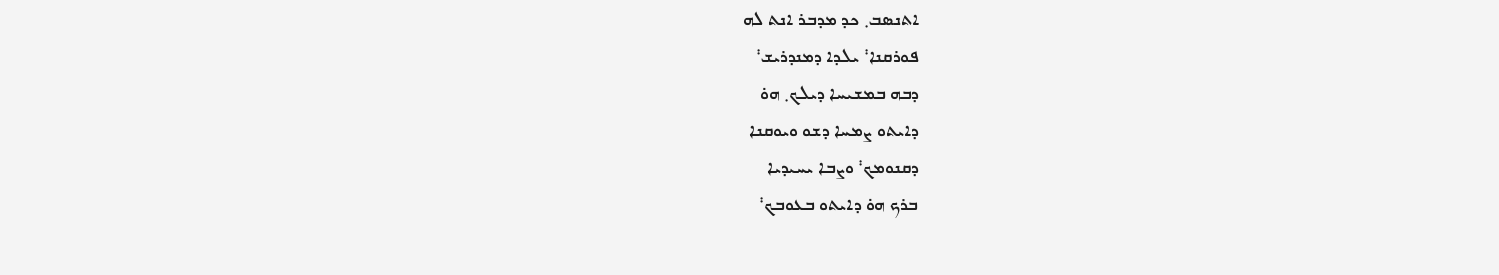ܐܬܢܣܒ܂ ܟܕ ܡܕܒܪ ܐܢܬ ܠܗ
ܦܘܪܩܢܐ܃ ܝܠܕܐ ܕܡܢܕܪܝܫ܃
ܕܒܗ ܒܡܫܝܚܐ ܕܝܠܟ܂ ܗܘ݁
ܕܐܝܬܘ ܨܡܚܐ ܕܫܘ ܘܝܘܩܢܐ
ܕܩܢܘܡܟ܃ ܘܨܒܐ ܝܚܝܕܝܐ
ܒܪܟ ܗܘ݁ ܕܐܝܬܘ ܒܥܘܒܟ܃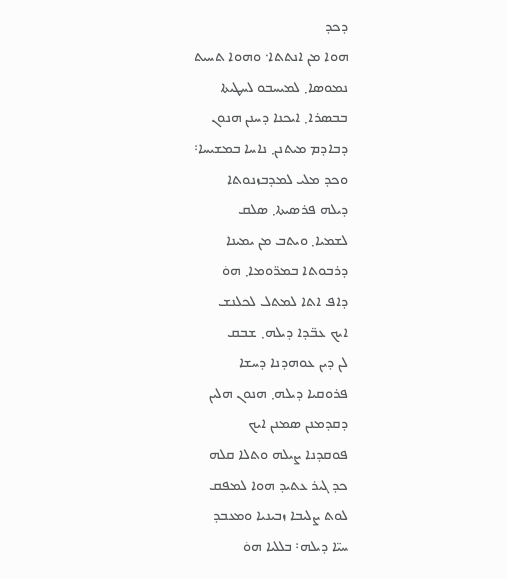ܕܟܕ
ܗܘܐ ܡܢ ܐܢܬܬܐ܁ ܘܗܘܐ ܬܚܝܬ
ܢܡܘܣܐ܂ ܠܡܝܚܒܘ ܠܚܛܝܬܐ
ܒܒܣܪܐ܂ ܐܝܟܢܐ ܕܚܢܢ ܗܢܘܢ
ܕܒܐܕܡ ܡܝܬܢܢ܂ ܢܐܚܐ ܒܡܫܝܚܐ܃
ܘܟܕ ܡܠܝ ܠܡܕܒܙܢܘܬܐ
ܕܝܠܗ ܦܪܣܝܬܐ܂ ܣܠܩ
ܠܫܡܝܐ܂ ܘܝܬܒ ܡܢ ܝܡܝܢܐ
ܕܪܒܘܬܐ ܒܡܪ̈ܘܡܐ܂ ܗܘ݁
ܕܐܦ ܐܬܐ ܠܡܬܠ ܠܟܠܢܫ
ܐܝܟ ܥܒ̈ܕܐ ܕܝܠܗ܂ ܫܒܩ
ܠܢ ܕܝܢ ܥܘܗܕܢܐ ܕܚܫܐ
ܦܪܘܩܝܐ ܕܝܠܗ܂ ܗܢܘܢ ܗܠܝܢ
ܕܩܕܡܢܢ ܣܡܢܢ ܐܝܟ
ܦܘܩܕܢܐ ܨܝܠܗ ܘܬܠܐ ܩܠܗ
ܟܕ ܓܝܪ ܥܬܝܕ ܗܘܐ ܠܡܦܩ
ܠܘܬ ܨܠܝܒܐ ܙܒܝܢܝܐ ܘܡܥܒܕ
ܚܝ̈ܐ ܕܝܠܗ܃ ܒܠܠܝܐ ܗܘ݁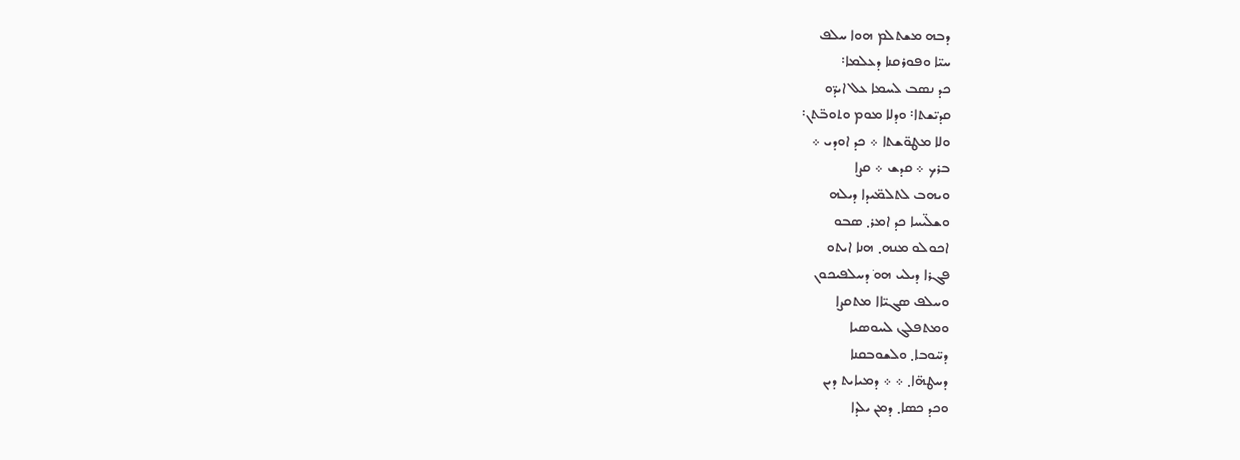ܕܒܗ ܡܫܬܠܡ ܗܘܐ ܚܠܦ
ܚܝ̈ܐ ܘܦܘܪܩܢܐ ܕܥܠܡܐ܃
ܟܕ ܢܣܒ ܠܚܡܐ ܥܠ ܐܝܕ̈ܘ
ܩܕܝ̈ܫܬܐ܃ ܘܕܠܐ ܡܘܡ ܘܬܘܒ̈ܬܢ܃
ܘܠܐ ܡܛܘ̈ܫܬܐ ܀ ܟܕ ܐܘܕܝ ܀
ܒܪܟ ܀ ܩܕܫ ܀ ܩܨܐ
ܘܝܗܒ ܠܬܠܡ̈ܝܕܐ ܕܝܠܗ
ܘܫܠ̈ܝܚܐ ܟܕ ܐܡܪ܂ ܣܒܘ
ܐܟܘܠܘ ܡܢܗ܂ ܗܢܐ ܐܝܬܘ
ܦܓܪܐ ܕܝܠܝ ܗܘ݁ ܕܚܠܦܝܟܘܢ
ܘܚܠܦ ܣܓܝ̈ܐܐ ܡܬܩܨܐ
ܘܡܬܦܠܓ ܠܚܘܣܝܐ
ܕܚ̈ܘܒܐ܂ ܘܠܫܘܒܩܢܐ
ܕܚܛܗ̈ܐ܂ ܀ ܀ ܕܡܝܐܝܬ ܕܝܢ
ܘܟܕ ܟܣܐ܂ ܕܡܢ ܝܠܕܐ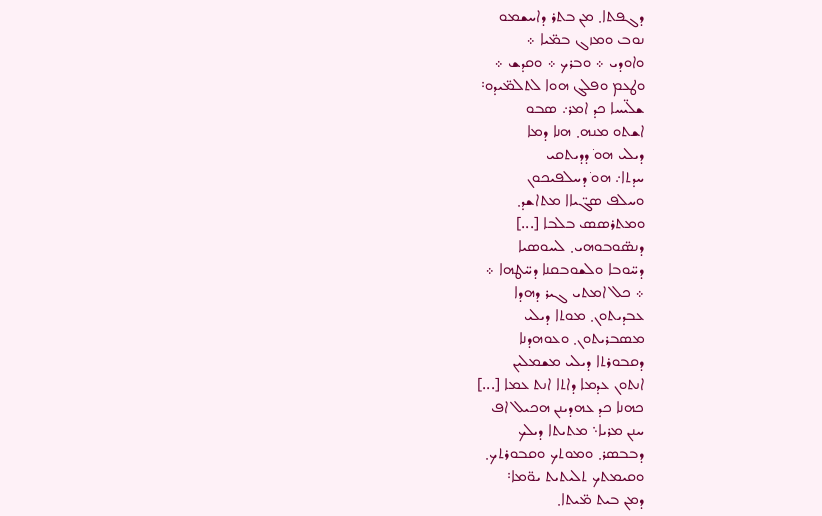ܕܓܦܬܐ܂ ܡܢ ܒܬܪ ܕܐܚܫܡܘ
ܢܘܒ ܘܡܙܓ ܒܡ̈ܝܐ ܀
ܘܐܘܕܝ ܀ ܘܒܪܟ ܀ ܘܩܕܫ ܀
ܘܛܥܡ ܘܦܠܓ ܗܘܐ ܠܬܠܡ̈ܝܕܘ܃
ܫܠ̈ܝܚܐ ܟܕ ܐܡܪ܇ ܣܒܘ
ܐܫܬܘ ܡܢܗ܂ ܗܢܐ ܕܡܐ
ܕܝܠܝ ܗܘ݁ ܕܕܝܬܩܝ
ܚܕܬܐ܇ ܗܘ݁ ܕܚܠܦܝܟܘܢ
ܘܚܠܦ ܣܓ̈ܝܐܐ ܡܬܐܫܕ܂
ܘܡܬܪܣܣ ܒܠܒܐ [...]
ܕܢܣ̈ܘܒܘܗܝ܂ ܠܚܘܣܝܐ
ܕܚ̈ܘܒܐ ܘܠܫܘܒܩܢܐ ܕܚ̈ܛܗܐ ܀
܀ ܟܠ ܐܡܬܝ ܓܝܪ ܕܗܕܐ
ܥܒܕܝܬܘܢ܂ ܡܘܬܐ ܕܝܠܝ
ܡܣܒܪܝܬܘܢ܂ ܘܥܘܗܕܢܐ
ܕܩܒܘܪܬܐ ܕܝܠܝ ܡܫܡܠܝܢ
ܐܢܬܘܢ ܥܕܡܐ ܕܐܬܐ ܐܢܬ ܥܡܐ [...]
ܟܗܢܐ ܟܕ ܥܗܕܝܢܢ ܗܟܝܠ ܐܦ
ܚܢܢ ܡܪܝܐ܈ ܡܬܝܬܐ ܕܝܠܟ
ܕܒܒܣܪ܂ ܘܡܘܬܟ ܘܩܒܘܪܬܟ܂
ܘܩܝܡܬܟ ܬܠܝܬܝܬ ܝܘ̈ܡܐ܃
ܕܡܢ ܒܝܬ ܡ̈ܝܬܐ܂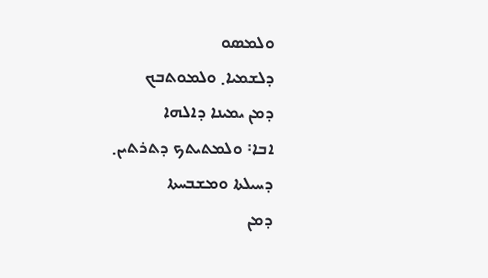ܘܠܡܣܘ
ܕܠܫܡܝܐ܂ ܘܠܡܘܬܒܟ
ܕܡܢ ܝܡܝܢܐ ܕܐܠܗܐ
ܐܒܐ܃ ܘܠܡܬܝܬܟ ܕܬܪܬܝܢ܂
ܕܚܝܠܬܐ ܘܡܫܒܚܬܐ
ܕܡܢ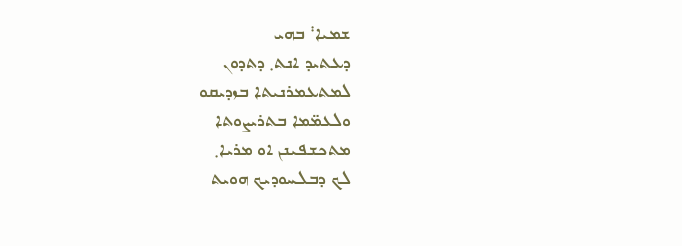ܫܡܝܐ܃ ܒܗܝ
ܕܥܬܝܕ ܐܢܬ܂ ܕܬܕܘܢ
ܠܡܬܥܡܪܢܝܬܐ ܒܙܕܝܩܘ
ܘܠܥܡ̈ܡܐ ܒܬܪܝܨܘܬܐ
ܡܬܟܫܦܝܢܢ ܐܘ ܡܪܝܐ܂
ܠܟ ܕܒܠܚܘܕܝܟ ܗܘܝܬ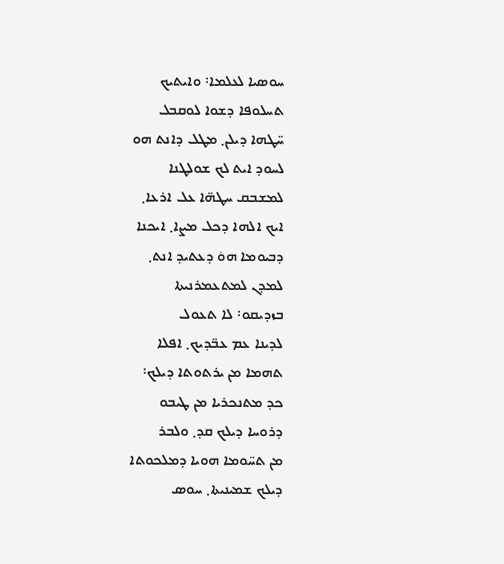ܚܘܣܝܐ ܠܥܠܡܐ܃ ܘܐܝܬܝܟ
ܬܚܠܘܦܐ ܕܫܘܐ ܠܘܩܒܠ
ܚ̈ܛܗܐ ܕܝܠܢ܂ ܡܛܠ ܕܐܢܬ ܗܘ
ܠܚܘܕ ܐܝܬ ܠܟ ܫܘܠܛܢܐ
ܠܡܫܒܩ ܚܛܗ̈ܐ ܥܠ ܐܪܥܐ܂
ܐܝܟ ܐܠܗܐ ܕܟܠ ܡܨܐ܂ ܐܝܟܢܐ
ܕܒܝܘܡܐ ܗܘ݁ ܕܥܬܝܕ ܐܢܬ܂
ܠܡܕܢ ܠܡܬܥܡܪܢܝܬܐ
ܒܙܕܝܩܘ܃ ܠܐ ܬܥܘܠ
ܠܕܝܢܐ ܥܡ ܥܒ̈ܕܝܟ܂ ܐܦܠܐ
ܬܗܡܐ ܡܢ ܝܪܬܘܬܐ ܕܝܠܟ܃
ܟܕ ܡܬܢܟܪܝܐ ܡܢ ܛܝܒܘ
ܕܪܘܚܐ ܕܝܠܟ ܩܕ܂ ܘܠܒܪ
ܡܢ ܬܚ̈ܘܡܐ ܗܘܝܐ ܕܡܠܟܘܬܐ
ܕܝܠܟ ܫܡܝܢܝܬܐ܂ ܚܘܣ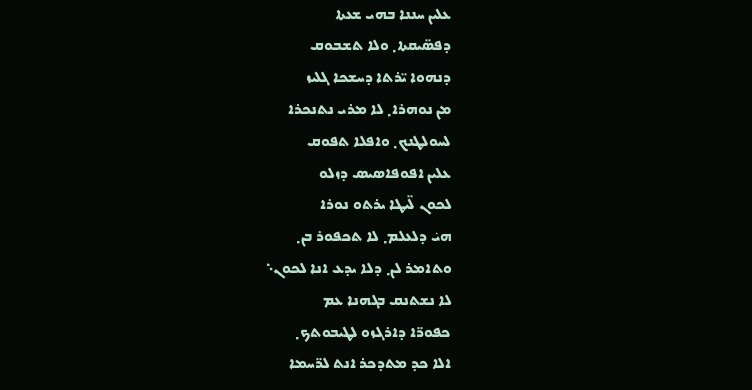ܥܠܝܢ ܚܢܢܐ ܒܗܝ ܫܥܬܐ
ܕܦܣ̈ܝܩܬܐ܂ ܘܠܐ ܬܫܒܘܩ
ܕܢܗܘܐ ܝ̈ܪܬܐ ܕܚܫܟܐ ܓܠܝܙ
ܡܢ ܢܘܗܪܐ܂ ܠܐ ܡܪܝ ܢܬܢܟܪܐ
ܠܚܘܠܛܢܟ܂ ܘܐܦܠܐ ܬܦܘܩ
ܥܠܝܢ ܐܦܘܦܐܣܝܣ ܕܙܠܘ
ܠܟܘܢ ܠ̈ܝܛܐ ܝܪܬܘ ܢܘܪܐ
ܗܝ݁ ܕܠܥܠܡ܂ ܠܐ ܬܟܦܘܪ ܒܢ܂
ܘܬܐܡܪ ܠܢ܂ ܕܠܐ ܝܕܥ ܐܢܐ ܠܟܘܢ܈
ܠܐ ܢܫܬܢܩ ܒܓܗܢܐ ܥܡ
ܟܦܘܪ̈ܐ ܕܐܪܓܙܘ ܠܛܝܒܘܬܟ܂
ܐܠܐ ܟܕ ܡܬܕܟܪ ܐܢܬ ܠܪ̈ܚܡܐ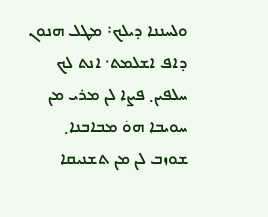ܘܠܚܢܢܐ ܕܝܠܟ܃ ܡܛܠ ܗܢܘܢ
ܕܐܦ ܐܫܠܡܬ܁ ܐܢܬ ܠܟ
ܚܠܦܝܢ܂ ܦܨܐ ܠܢ ܡܪܝ ܡܢ
ܚܘܝܒܐ ܗܘ݁ ܡܒܐܒܢܐ܂
ܫܘܙܒ ܠܢ ܡܢ ܬܫܢܝܩܐ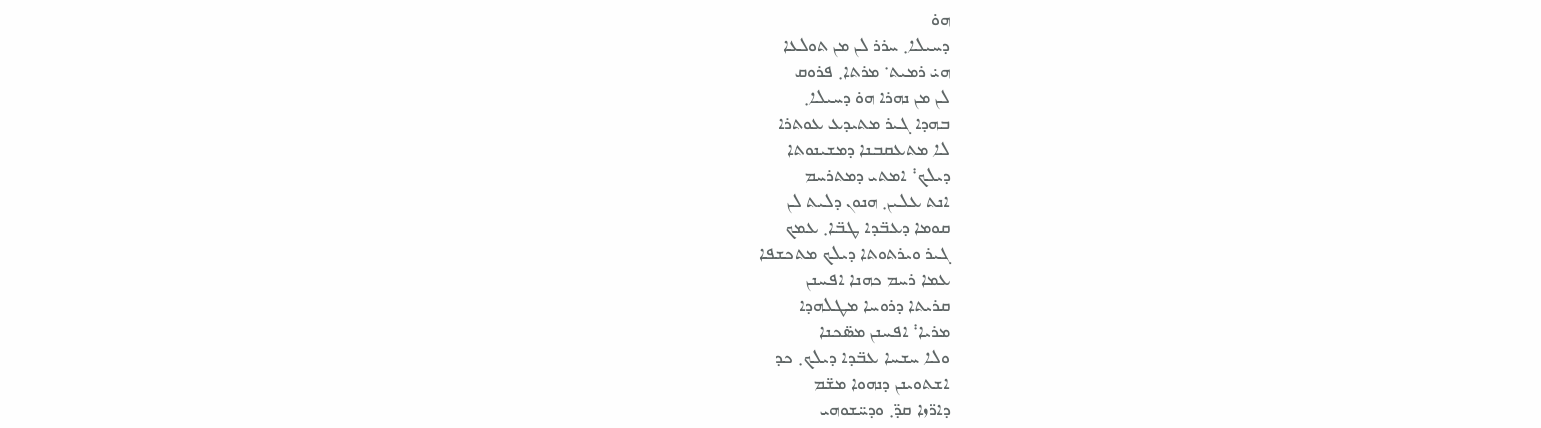ܗܘ݁
ܕܚܝܠܐ܂ ܚܪܪ ܠܢ ܡܢ ܬܘܠܥܐ
ܗܝ݁ ܪܡܝܬ܁ ܡܪܬܐ܂ ܦܪܘܩ
ܠܢ ܡܢ ܢܗܪܐ ܗܘ݁ ܕܚܝܠܐ܂
ܒܗܕܐ ܓܝܪ ܡܬܝܕܥ ܥܘܬܪܐ
ܠܐ ܡܬܥܩܒܢܐ ܕܡܫܝܢܘܬܐ
ܕܝܠܟ܃ ܐܡܬܝ ܕܡܬܪܚܡ
ܐܢܬ ܥܠܝܢ܂ ܗܢܘܢ ܕܠܝܬ ܠܢ
ܩܘܡܐ ܕܥܒ̈ܕܐ ܛܒ̈ܐ܂ ܥܡܟ
ܓܝܪ ܘܝܪܬܘܬܐ ܕܝܠܟ ܡܬܟܫܦܐ
ܥܡܐ ܪܚܡ ܟܗܢܐ ܐܦܚܢܢ
ܩܪܝܬܐ ܕܪܘܚܐ ܡܛܠܗܕܐ
ܡܪܝܐ܃ ܐܦܚܢܢ ܡܣ̈ܟܢܐ
ܘܠܐ ܚܫܚܐ ܥܒ̈ܕܐ ܕܝܠܟ܂ ܟܕ
ܐܫܬܘܝܢܢ ܕܢܗܘܐ ܡܫ̈ܡ
ܕܐܪ̈ܙܐ ܩܕ̈܂ ܘܕܚ̈ܫܘܗܝ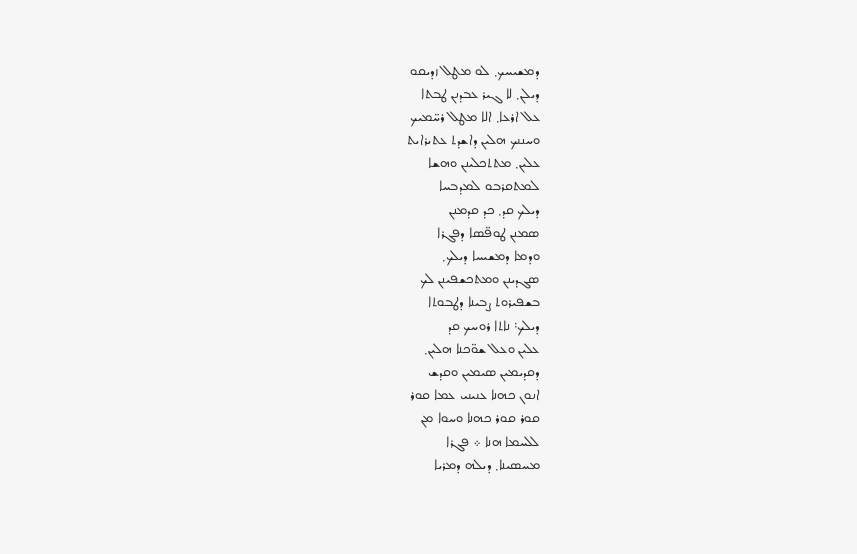ܕܡܫܝܚܟ܂ ܠܘ ܡܛܠ ܙܕܝܩܘ
ܕܝܠܢ܂ ܠܐ ܓܝܪ ܥܒܕܢܢ ܛܒܬܐ
ܥܠ ܐܪܥܐ܂ ܐܠܐ ܡܛܠ ܪܚ̈ܡܝܟ
ܘܚܢܢܟ ܗܠܝܢ ܕܐܫܕܬ ܥܬܝܪܐܝܬ
ܥܠܝܢ܂ ܡܬܬܟܠܝܢܢ ܘܗܫܐ
ܠܡܬܩܪܒܘ ܠܡܕܒܚܐ
ܕܝܠܟ ܩܕ܂ ܟܕ ܩܕܡܢܢ
ܣܡܢܢ ܛܘܦ̈ܣܐ ܕܦܓܪܐ
ܘܕܡܐ ܕܡܫܝܚܐ ܕܝܠܟ܂
ܣܓܕܝܢܢ ܘܡܬܟܫܦܝܢܢ ܠܟ
ܒܫܦܝܪܘܬ ܨܒܝܢܐ ܕܛܒܘܬܐ
ܕܝܠܟ܃ ܢܐܬܐ ܪܘܚܟ ܩܕ
ܥܠܝܢ ܘܥܠ ܫܘ̈ܟܢܐ ܗܠܝܢ܂
ܕܩܕܝܡܝܢ ܣܝܡܝܢ ܘܩܕܫ
ܐܢܘܢ ܟܗܢܐ ܥܢܝܢܝ ܥܡܐ ܩܘܪ
ܩܘܪ ܩܘܪ ܟܗܢܐ ܘܚܘܐ ܡܢ
ܠܠܚܡܐ ܗܢܐ ܀ ܦܓܪܐ
ܡܚܣܝܢܐ܂ ܕܝܠܗ ܕܡܪܝܐ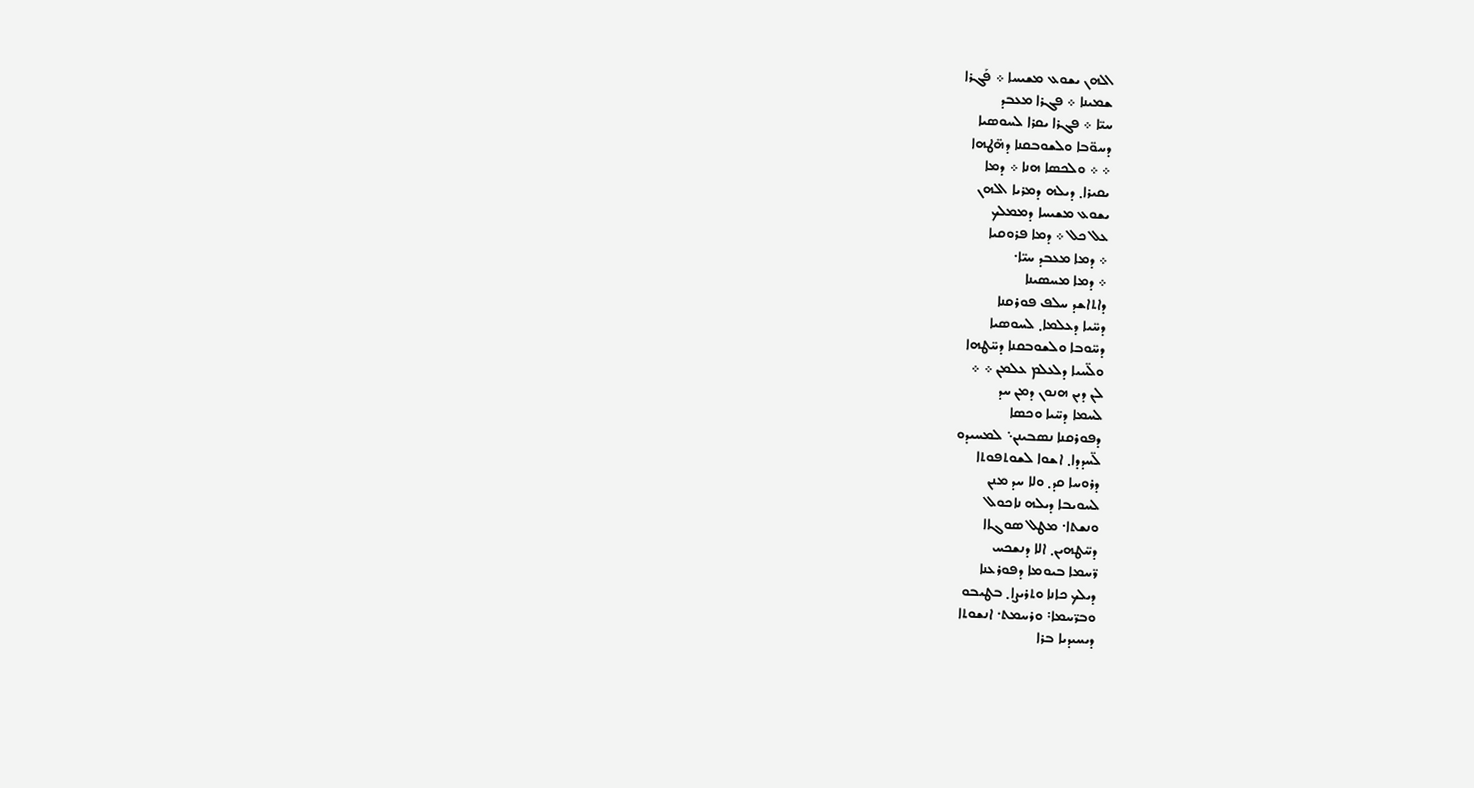ܐܠܗܢ ܝܫܘܥ ܡܫܝܚܐ ܀ ܦܰܓܪܐ
ܫܡܝܢܐ ܀ ܦܓܪܐ ܡܥܒܕ
ܚܝ̈ܐ ܀ ܦܓܪܐ ܝܩܪܐ ܠܚܘܣܝܐ
ܕܚܘ̈ܒܐ ܘܠܫܘܒܩܢܐ ܕܗ̈ܛܗܐ
܀ ܀ ܘܠܟܣܐ ܗܢܐ ܀ ܕܡܐ
ܝܩܝܪܐ܂ ܕܝܠܗ ܕܡܪܝܐ ܐܠܗܢ
ܝܫܘܥ ܡܫܝܚܐ ܕܡܡܠܟ
ܥܠ ܟܠ ܀ ܕܡܐ ܦܪܘܩܝܐ
܀ ܕܡܐ ܡܥܒܕ ܚܝ̈ܐ܁
܀ ܕܡܐ ܡܚܣܝܢܐ
ܕܐܬܐܫܕ ܚܠܦ ܦܘܪܩܢܐ
ܕܚ̈ܝܐ ܕܥܠܡܐ܂ ܠܚܘܣܝܐ
ܕܚ̈ܘܒܐ ܘܠܫܘܒܩܢܐ ܕܚ̈ܛܗܐ
ܘܠ̈ܚܝܐ ܕܠܥܠܡ ܥܠܡܢ ܀ ܀
ܠܢ ܕܝܢ ܗܢܘܢ ܕܡܢ ܚܕ
ܠܚܡܐ ܕܚ̈ܝܐ ܘܟܣܐ
ܕܦܘܪܩܢܐ ܢܣܒܝܢܢ܈ ܠܡܚܝܕܘ
ܠ̈ܚܕܕܐ܂ ܐܫܘܐ ܠܫܘܬܦܘܬܐ
ܕܪܘܚܐ ܩܕ܂ ܘܠܐ ܚܕ ܡܢܢ
ܠܚܘܝܒܐ ܕܝܠܗ ܢܐܟܘܠ
ܘܢܫܬܐ܁ ܡܛܠ ܣܘܓܐܐ
ܕܚ̈ܛܗܝܢ܂ ܐܠܐ ܕܢܫܟܚ
ܪ̈ܚܡܐ ܒܝܘܡܐ ܕܦܘܪܥܢܐ
ܕܝܠܟ ܟܐܢܐ ܘܬܪܝܨܐ܂ ܒܛܝܒܘ
ܘܒܪ̈ܚܡܐ܃ ܘܪܚܡܬ܁ ܐܢܫܘܬܐ
ܕܝܚܝܕܝܐ ܒܪܐ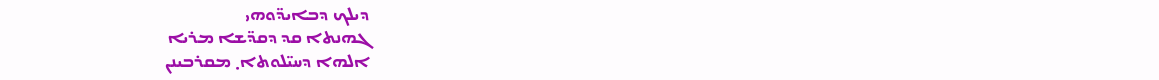ܕܝܠܟ ܕܒܐܝܕ̈ܘܗܝ
ܓܗܢܬܐ ܩܕ ܕܩܕ̈ܫܐ ܡܪܝܐ
ܐܠܗܐ ܕܚܝ̈ܠܘܬܐ܂ ܡܩܪܒܝܢܢ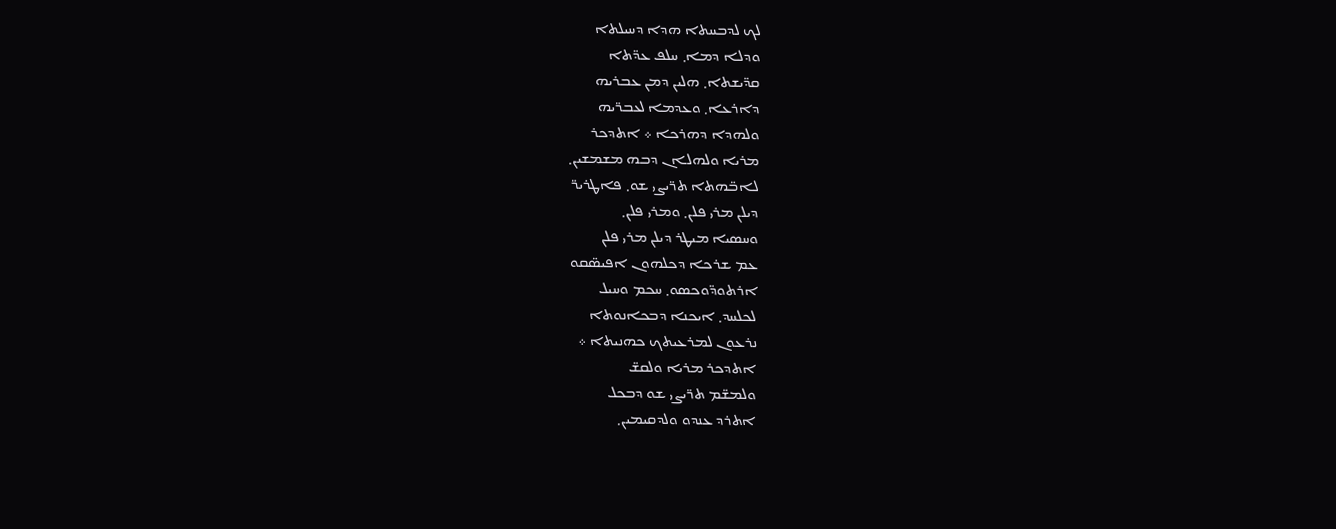ܠܟ ܠܕܒܚܬܐ ܗܕܐ ܕܚܝܠܬܐ
ܘܕܠܐ ܕܡܐ܂ ܚܠܦ ܥܕ̈ܬܐ
ܩܕ̈ܝܫܬܐ܂ ܗܠܝܢ ܕܡܢ ܥܒܪܝܗ
ܕܐܪܥܐ܂ ܘܥܕܡܐ ܠܥܒܪ̈ܝܗ
ܘܠܗܕܐ ܕܗܪܟܐ ܀ ܐܬܕܟܪ
ܡܪܝܐ ܘܠܗܠܐܢ ܕܒܗ ܡܫܡܫܝܢ܂
ܠܐܒ̈ܗܬܐ ܬܪ̈ܝܨܝ ܫܘ܂ ܦܐܛܪܝܪ̈
ܕܝܠܢ ܡܪܝ ܦܠܢ܂ ܘܡܪܝ ܦܠܢ܂
ܘܚܣܝܐ ܡܝܛܪ ܕܝܠܢ ܡܪܝ ܦܠܢ
ܥܡ ܫܪܟܐ ܕܟܠܗܘܢ ܐܦܝܣ̈ܩܘ
ܐܪܬܘܕ̈ܘܟܣܘ܂ ܚܟܡ ܘܚܝܠ
ܠܟܠܚܕ܂ ܐܝܟܢܐ ܕܒܟܐܢܘܬܐ
ܢܪܥܘܢ ܠܡܪܥܝܬܟ ܟܗܢܝܬܐ ܀
ܐܬܕܟܪ ܡܪܝܐ ܘܠܩܫ̈
ܘܠܡܫ̈ܡ ܬܪ̈ܝܨܝ ܫܘ ܕܒܟܠ
ܐܬܪܕ ܥܢܕܘ ܘܠܕܩܝܡܝܢ܂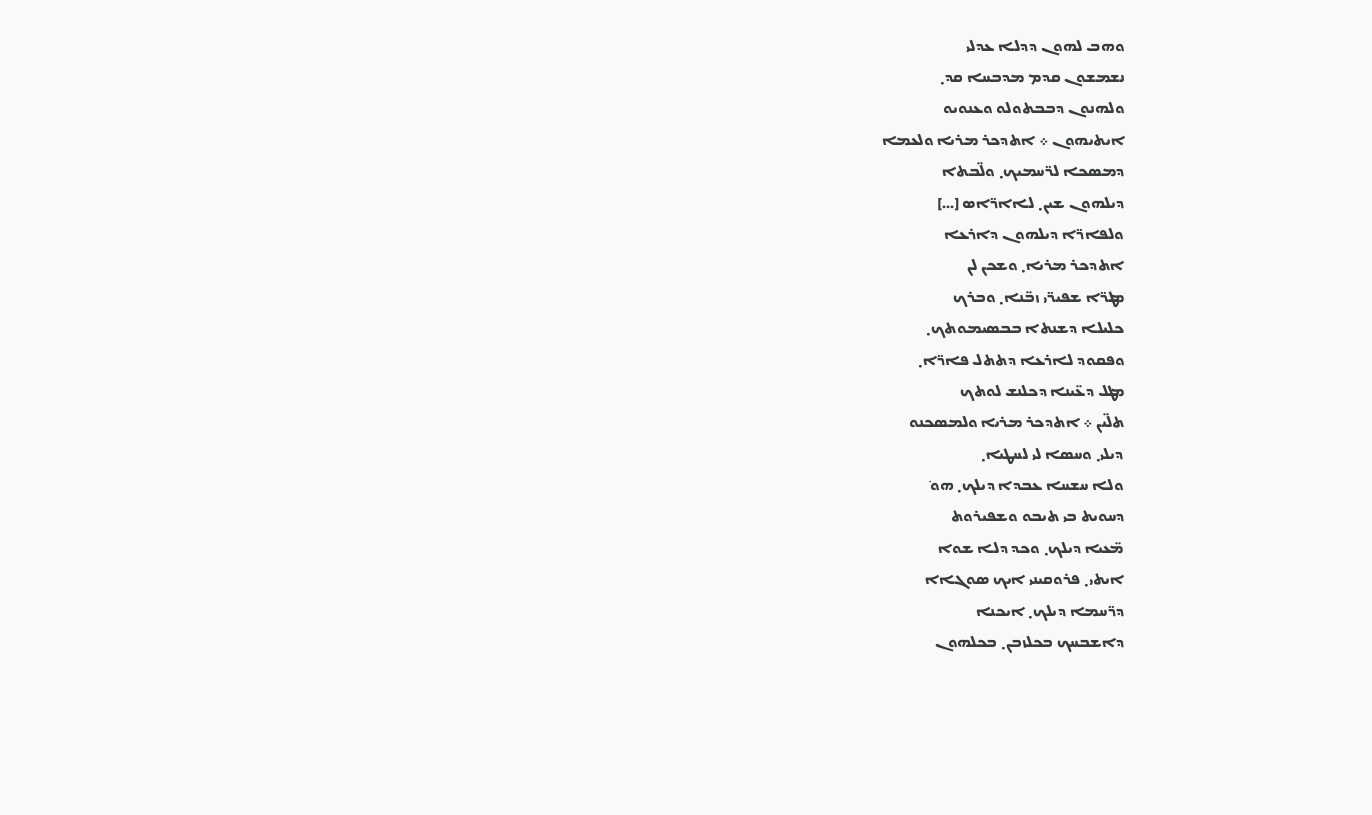ܘܗܒ ܠܗܘܢ ܕܕܠܐ ܥܕܠܝ
ܢܫܡܫܘܢ ܩܕܡ ܡܕܒܚܐ ܩܕ܂
ܘܠܗܢܘܢ ܕܒܒܬܘܠܘ ܘܥܢܘܝܘ
ܐܝܬܝܗܘܢ ܀ ܐܬܕܟܪ ܡܪܝܐ ܘܠܥܡܐ
ܕܡܣܟܐ ܠܪ̈ܚܡܝܟ܂ ܘܠ̈ܒܬܐ
ܕܝܠܗܘܢ ܫܝܢ܂ ܠܐܐܪ̈ܐܣ [...]
ܘܠܦܐܪ̈ܐ ܕܝܠܗܘܢ ܕܐܪܥܐ
ܐܬܕܟܪ ܡܪܝܐ܂ ܘܫܟܢ ܠܢ
ܡܛܪ̈ܐ ܫܦܝܪ̈ܝ ܙܒ̈ܢܐ܂ ܘܒܪܟ
ܟܠܝܠܐ ܕܫܢܬܐ ܒܒܣܝܡܘܬܟ܂
ܘܦܩܘܕ ܠܐܪܥܐ ܕܬܬܠ ܦܐܪ̈ܐ܂
ܡܛܠ ܕܥ̈ܝܢܐ ܕܟܠܢܫ ܠܘܬܟ
ܬܠ̈ܝܢ ܀ ܐܬܕܟܪ ܡܪܝܐ ܘܠܡܣܟܢܘ
ܕܝܠܝ܂ ܘܚܣܐ ܠܝ ܠܚܛܝܐ܂
ܘܠܐ ܚܫܚܐ ܥܒܕܐ ܕܝܠܟ܂ ܗܘ݁
ܕܚܘܝܬ ܒܝ ܬܝܒܘ ܘܫܦܝܪܘܬ
ܡ̈ܥܝܐ ܕܝܠܟ܂ ܘܟܕ ܕܠܐ ܫܘܐ
ܐܝܬܝ܂ ܦܪܘܩܝܢܝ ܐܝܟ ܣܘܓܐܐ
ܕܪ̈ܚܡܐ ܕܝܠܟ܂ ܐܝܟܢܐ
ܕܐܫܒܚܟ ܒܟܠܙܒܢ܂ ܒܟܠܗܘܢ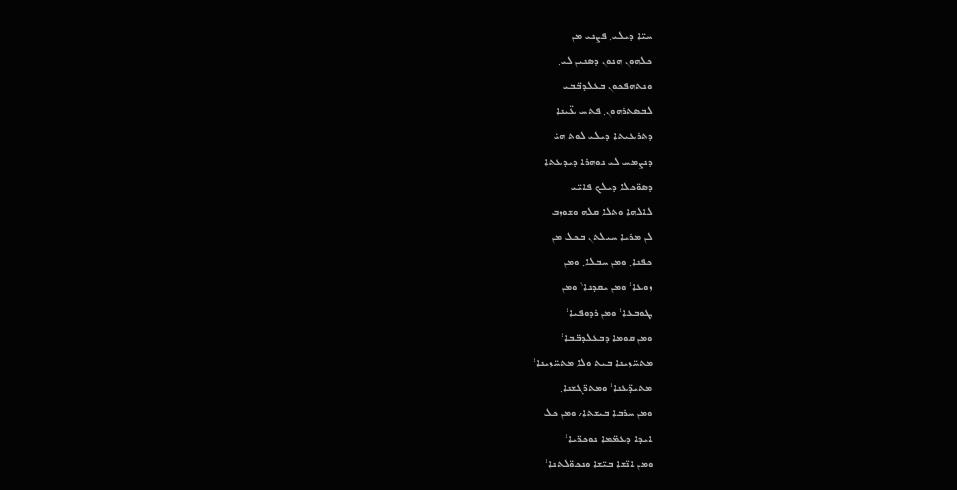ܚܝ̈ܐ ܕܝܠܝ܂ ܦܨܢܝ ܡܢ
ܟܠܗܘܢ ܗܢܘܢ ܕܣܢܝܢ ܠܝ܂
ܘܢܬܗܦܟܘܢ ܒܥܠܕܒ̈ܒܝ
ܠܒܣܬܪܗܘܢ܂ ܦܬܚ ܥ̈ܝܢܐ
ܕܬܪܥܝܬܐ ܕܝܠܝ ܠܘܬ ܗܝ݁
ܕܢܨܡܚ ܠܝ ܢܘܗܪܐ ܕܝܕܥܬܐ
ܕܣܘ̈ܟܠܐ ܕܝܠܟ ܦܐܝ̈ܝ
ܠܐܠܗܐ ܘܬܠܐ ܩܠܗ ܘܫܘܙܒ
ܠܢ ܡܪܝܐ ܚܝܠܬܢ ܒܟܠ ܡܢ
ܟܦܢܐ܂ ܘܡܢ ܚܒܠܐ܂ ܘܡܢ
ܙܘܥܐ܃ ܘܡܢ ܝܩܕܢܐ܈ ܘܡܢ
ܛܘܒܥܐ܃ ܘܡܢ ܪܕܘܦܝܐ܃
ܘܡܢ ܩܘܡܐ ܕܒܥܠܕܒ̈ܒܐ܃
ܡܬܚ̈ܙܝܢܐ ܒܝܬ ܘܠܐ ܡܬܚ̈ܙܝܢܐ܃
ܡܬܝܕ̈ܥܢܐ܃ ܘܡܬܪ̈ܓܫܢܐ܂
ܘܡܢ ܚܪܒܐ ܒܝܫܬܐ܇ ܘܡܢ ܟܠ
ܐܝܕܐ ܕܥܡ̈ܡܐ ܢܘܟܪ̈ܝܐ܃
ܘܡܢ ܐܢ̈ܫܐ ܒܝ̈ܫܐ ܘܢܟܘ̈ܠܬܢܐ܃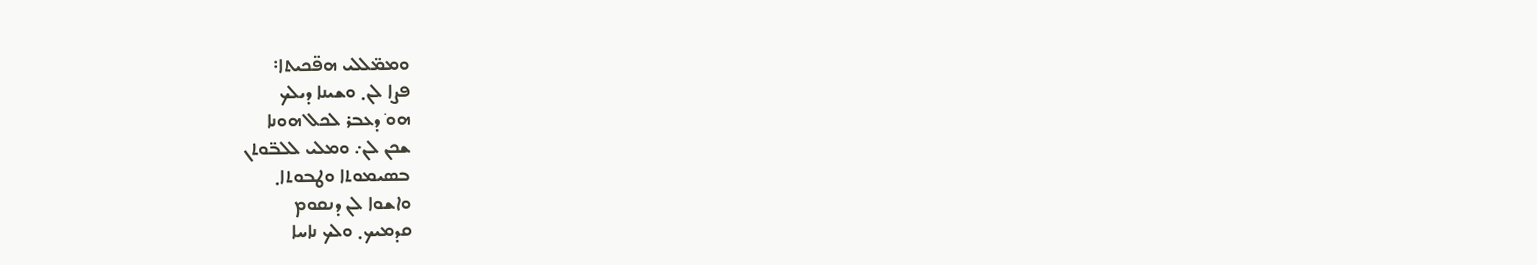ܘܡܡ̈ܠܠܝ ܗܦ̈ܟܝܬܐ܃
ܦܨܐ ܠܢ܂ ܘܫܝܢܐ ܕܝܠܟ
ܗܘ݁ ܕܥܒܪ ܠܟܠ ܗܘܢܐ
ܫܟܢ ܠܢ܇ ܘܡܠܝ ܠܠܒ̈ܘܬܢ
ܒܣܝܡܘܬܐ ܘܛܒܘܬܐ܂
ܘܐܫܘܐ ܠܢ ܕܢܩܘܡ
ܩܕܡܝܟ܂ ܘܠܟ ܢܐܚܐ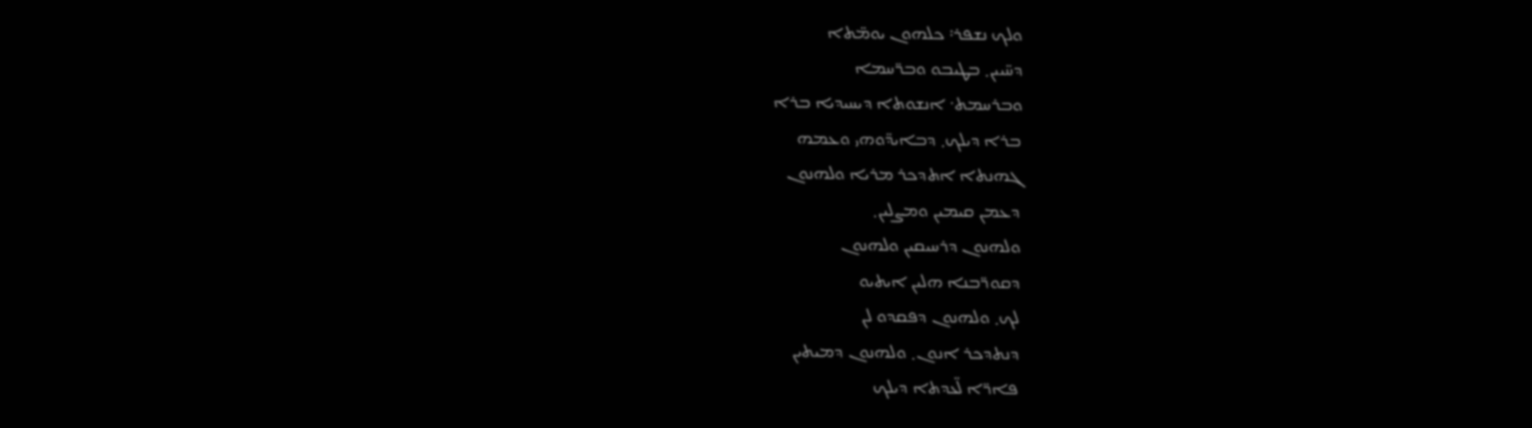ܘܠܟ ܢܫܦܪ܃ ܟܠܗܘܢ ܝܘܡ̈ܬܐ
ܕܚ̈ܝܝܢ܂ ܒܛܝܒܘ ܘܒܪ̈ܚܡܐ
ܘܒܪܚܡܬ܁ ܐܢܫܘܬܐ ܕܝܚܝܕܝܐ ܒܪܐ
ܒܪܐ ܕܝܠܟ܂ ܕܒܐܝܕ̈ܘܗܝ ܘܥܡܗ
ܓܗܢܬܐ ܐܬܕܟܪ ܡܪܝܐ ܘܠܗܢܘܢ
ܕܥܡܢ ܩܝܡܝܢ ܘܡܨܠܝܢ܂
ܘܠܗܢܘܢ ܕܪܚܝܩܝܢ ܘܠܗܢܘܢ
ܕܩܘܪ̈ܒܢܐ ܗܠܝܢ ܐܝܬܝܘ
ܠܟ܂ ܘܠܗܢܘܢ ܕܦܩܕܘ ܠܢ
ܕܢܬܕܟܪ ܐܢܘܢ܂ ܘܠܗܢܘܢ ܕܡܝܬܝܢ
ܦܐܪ̈ܐ ܠ̈ܥܕܬܐ ܕܝܠܟ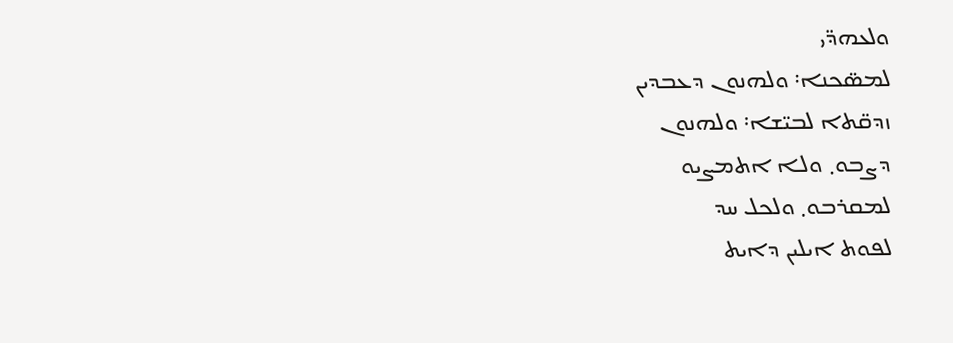ܘܠܥܗܕ̈ܝ
ܠܡܣ̈ܟܢܐ܃ ܘܠܗܢܘܢ ܕܥܒܕܝܢ
ܙܕܩ̈ܬܐ ܠܒܝ̈ܫܐ܃ ܘܠܗܢܘܢ
ܕܨܒܘ܂ ܘܠܐ ܐܬܡܨܝܘ
ܠܡܩܪܒܘ܂ ܘܠܟܠ ܚܕ
ܠܦܘܬ ܐܝܠܝܢ ܕܐܝܬ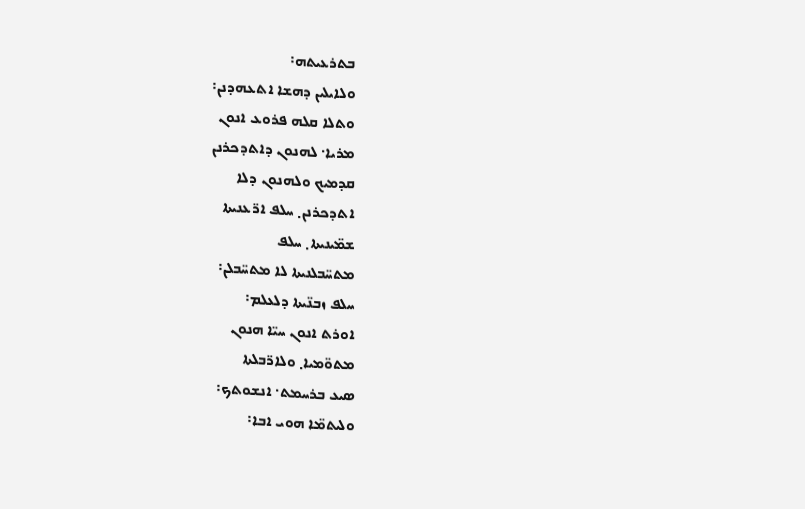ܒܬܪܥܝܬܗ܃
ܘܠܐܝܠܝܢ ܕܗܫܐ ܐܬܥܗܕܢܢ܃
ܘܬܠܐ ܩܠܗ ܦܪܘܥ ܐܢܘܢ
ܡܪܝܐ܁ ܠܗܢܘܢ ܕܐܬܕܟܪܢܢ
ܩܕܡܝܟ ܘܠܗܢܘܢ ܕܠܐ
ܐܬܕܟܪܢܢ܂ ܚܠܦ ܐܪ̈ܥܢܝܬܐ
ܫܡ̈ܝܢܝܬܐ܂ ܚܠܦ
ܡܬܚ̈ܒܠܢܝܬܐ ܠܐ ܡܬܚ̈ܒܠܢ܃
ܚܠܦ ܙܒܢ̈ܝܬܐ ܕܠܥܠܡ܃
ܐܘܪܬ ܐܢܘܢ ܚܝ̈ܐ ܗܢܘܢ
ܡܬܘ̈ܡܝܐ܂ ܘܠܐܪ̈ܒܠܬܐ
ܣܝܥ ܒܪܚܡܬ܁ ܐܢܫܘܬܟ܃
ܘܠܝܬܡ̈ܐ ܗܘܝ ܐܒܐ܃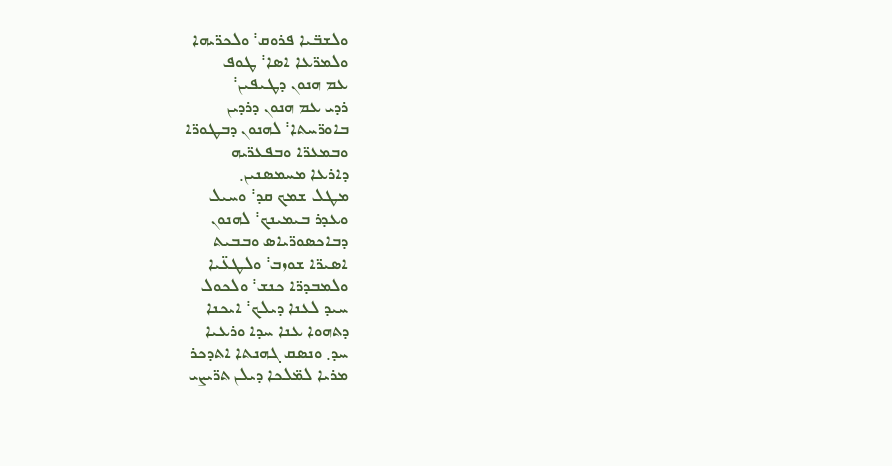ܘܠܫܒ̈ܝܐ ܦܪܘܩ܃ ܘܠܟܪ̈ܝܗܐ
ܘܠܡܪ̈ܥܐ ܐܣܐ܃ ܛܘܦ
ܥܡ ܗܢܘܢ ܕܛܝܦܝܢ܃
ܪܕܝ ܥܡ ܗܢܘܢ ܕܪܕܝܢ
ܒܐܘܪ̈ܚܬܐ܃ ܠܗܢܘܢ ܕܒܛܘܪ̈ܐ
ܘܒܡܥܪ̈ܐ ܘܒܦܥܪ̈ܝܗ
ܕܐܪܥܐ ܡܚܡܣܢܝܢ܂
ܡܛܠ ܫܡܟ ܩܕ܃ ܘܚܝܠ
ܘܥܕܪ ܒܝܡܝܢܟ܃ ܠܗܢܘܢ
ܕܒܐܟܣܘܪ̈ܝܐܣ ܘܒܒܝܬ
ܐܣܝܪ̈ܐ ܫܘܙܒ܃ ܘܠܛܥ̈ܝܐ
ܘܠܡܒܕܪ̈ܐ ܟܢܫ܃ ܘܠܟܘܠ
ܚܝܕ ܠܥܢܐ ܕܝܠܟ܃ ܐܝܟܢܐ
ܕܬܗܘܐ ܥܢܐ ܚܕܐ ܘܪܥܝܐ
ܚܕ܂ ܘܢܣܩ ܓܗܢܬܐ ܐܬܕܟܪ
ܡܪܝܐ ܠܡ̈ܠܟܐ ܕܝܠܢ ܬܪ̈ܝܨܝ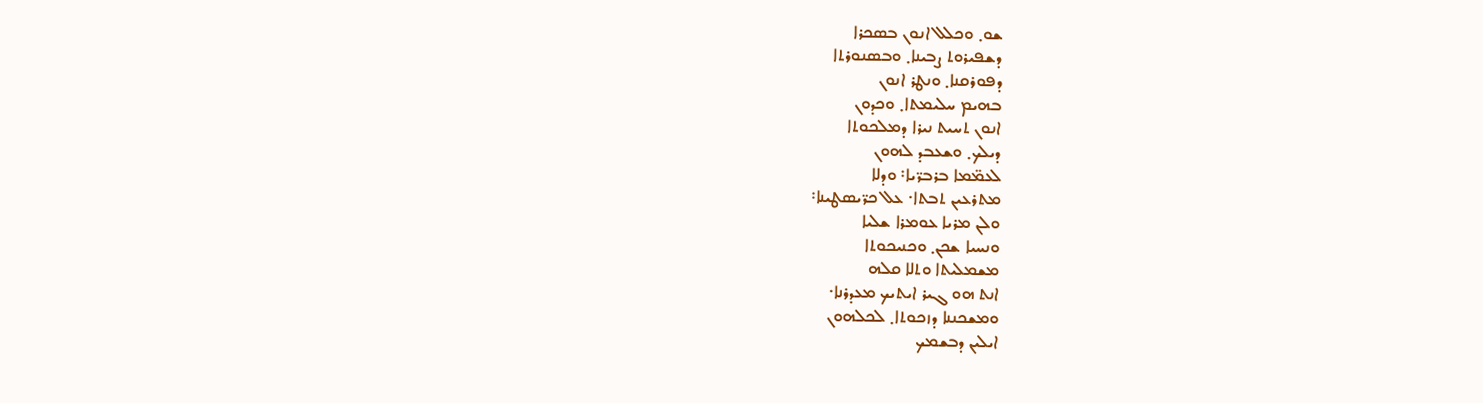ܫܘ܂ ܘܟܠܠ ܐܢܘܢ ܒܣܟܪܐ
ܕܫܦܝܪܘܬ ܨܒܝܢܐ܂ ܘܒܣܢܘܪܬܐ
ܕܦܘܪܩܢܐ܂ ܘܢܛܪ ܐܢܘܢ
ܒܗܝܡ ܚܠܝܡܬܐ܂ ܘܟܕܘܢ
ܐܢܘܢ ܬܚܝܬ ܢܝܪܐ ܕܡܠܟܘܬܐ
ܕܝܠܟ܂ ܘܫܥܒܕ ܠܗܘܢ
ܠܥܡ̈ܡܐ ܒܪܒܪ̈ܝܐ܃ ܘܕܠܐ
ܡܬܪܥܝܢ ܬܒܬܐ܁ ܥܠ ܟܪ̈ܝܣܛܝܢܐ܃
ܘܠܢ ܡܪܝܐ ܥܘܡܪܐ ܫܠܝܐ
ܘܢܚܝܐ ܫܟܢ܂ ܘܟܢܝܟܘܬܐ
ܡܫܡܠܝܬܐ ܘܬܠܐ ܩܠܗ
ܐܢܬ ܗܘ ܓܝܪ ܐܝܬܝܟ ܡܥܕܪܢܐ܁
ܘܡܫܟܢܢܐ ܕܙܟܘܬܐ܂ ܠܟܠܗܘܢ
ܐܝܠܝܢ ܕܒܫܡܟ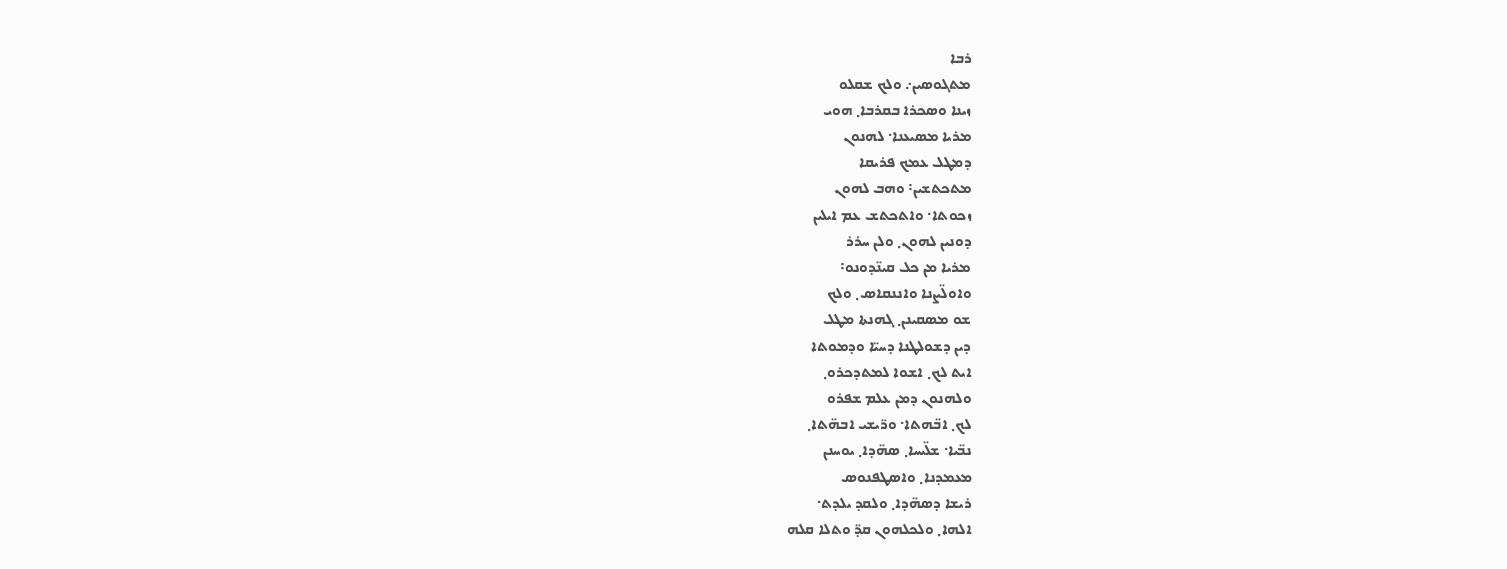ܪܒܐ
ܡܬܓܘܣܝܢ܇ ܘܠܟ ܫܩܠܘ
ܙܝܢܐ ܘܣܟܪܐ ܒܩܪܒܐ܂ ܗܘܝ
ܡܪܝܐ ܡܣܝܥܢܐ܁ ܠܗܢܘܢ
ܕܡܛܠ ܥܡܟ ܦܪܝܩܐ
ܡܬܟܬܫܝܢ܃ ܘܗܒ ܠܗܘܢ
ܙܟܘܬܐ܁ ܘܐܬܟܬܫ ܥܡ ܐܝܠܝܢ
ܕܘܢܝܢ ܠܗܘܢ܂ ܘܠܢ ܚܪܪ
ܡܪܝܐ ܡܢ ܟܠ ܩܝܢ̈ܕܘܢܘ܃
ܘܐܘܠ̈ܨܢܐ ܘܐܢܢܩܐܣ܂ ܘܠܟ
ܫܘ ܡܣܩܝܢܢ܂ ܓܗܢܬܐ ܡܛܠ
ܕܝܢ ܕܫܘܠܛܢܐ ܕܚܝ̈ܐ ܘܕܡܘܬܐ
ܐܝܬ ܠܟ܂ ܐܫܘܐ ܠܡܬܕܟܪܘ܂
ܘܠܗܢܘܢ ܕܡܢ ܥܠܡ ܫܦܪܘ
ܠܟ܂ ܐܒ̈ܗܬܐ܁ ܘܪ̈ܝܫܝ ܐܒܗ̈ܬܐ܂
ܢܒ̈ܝܐ܁ ܫܠ̈ܝܚܐ܂ ܣܗ̈ܕܐ܂ ܝܘܚܢܢ
ܡܥܡܕܢܐ܂ ܘܐܣܛܦܢܘܣ
ܪܝܫܐ ܕܣܗ̈ܕܐ܂ ܘܠܩܕ ܝܠܕܬ܁
ܐܠܗܐ܂ ܘܠܟܠܗܘܢ ܩܕ̈ ܘܬܠܐ ܩܠܗ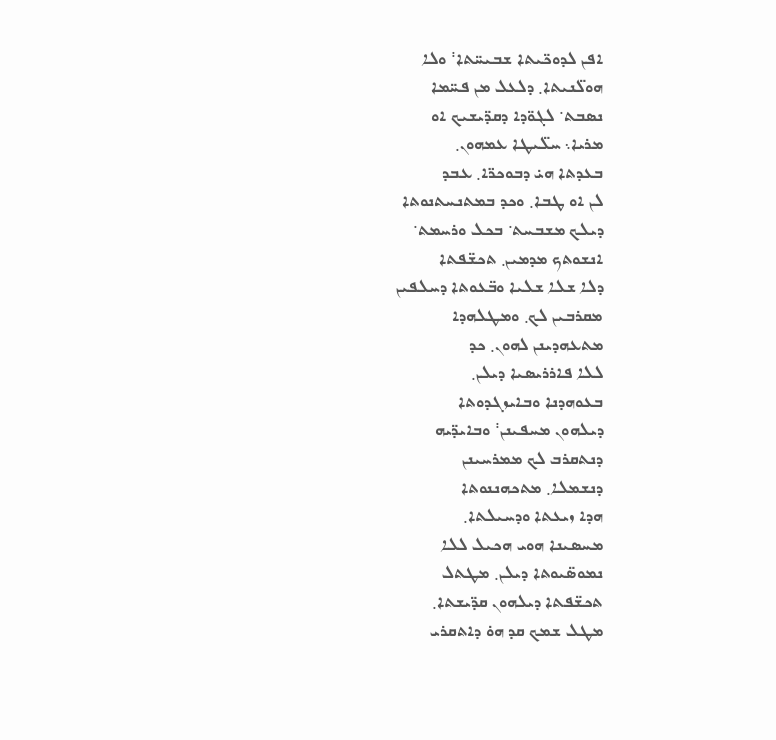ܐܦܢ ܠܕܘܟ̈ܝܬܐ ܫܒܝܚ̈ܬܐ܃ ܘܠܐ
ܗܘܠ̈ܢܝܬܐ܂ ܕܠܥܠ ܡܢ ܦܚ̈ܡܐ
ܢܣܒܬ܁ ܠܓܘ̈ܕܐ ܕܩܕ̈ܝܫܝܟ ܐܘ
ܡܪܝܐ܆ ܚܠ̈ܝܛܐ ܥܡܗܘܢ܂
ܒܥܕܬܐ ܗܝ݁ ܕܒܘܟܪ̈ܐ܂ ܥܒܕ
ܠܢ ܐܘ ܛܒܐ܂ ܘܟܕ ܒܡܬܢܚܬܢܘܬܐ
ܕܝܠܟ ܡܫܒܚܬ܁ ܒܟܠ ܘܪܚܡܬ܁
ܐܢܫܘܬܟ ܡܕܡܝܢ܂ ܬܟܫ̈ܦܬܐ
ܕܠܐ ܫܠܐ ܫܠܝܐ ܘܒ̈ܥܘܬܐ ܕܚܠܦܝܢ
ܡܩܪܒܝܢ ܠܟ܂ ܘܡܛܠܗܕܐ
ܡܬܥܗܕܝܢܢ ܠܗܘܢ܂ ܟܕ
ܠܠܐ ܦܐܪܪܝܣܝܐ ܕܝܠܢ܂
ܒܥܘܗܕܢܐ ܘܒܐܝܙܓܕܘܬܐ
ܕܝܠܗܘܢ ܡܚܦܝܢܢ܃ ܘܒܐܝܕ̈ܝܗ
ܕܢܬܩܪܒ ܠܟ ܡܡܪܚܝܢܢ
ܕܢܫܡܠܐ܂ ܡܬܟܗܢܢܘܬܐ
ܗܕܐ ܙܝܥܬܐ ܘܕܚܝܠܬܐ܂
ܡܚܣܝܢܐ ܗܘܝ ܗܟܝܠ ܠܠܐ
ܢܡܘܣ̈ܝܘܬܐ ܕܝܠܢ܂ ܡܛܬܠ
ܬܟܫ̈ܦܬܐ ܕܝܠܗܘܢ ܩܕ̈ܝܫܬܐ܂
ܡܛܠ ܫܡܟ ܩܕ ܗܘ݁ ܕܐܬܩܪܝ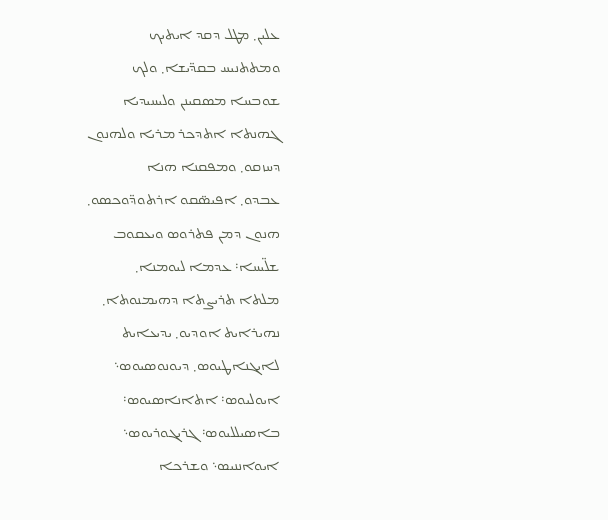ܥܠܝܢ܂ ܡܛܠ ܕܩܕ ܐܝܬܝܟ
ܘܡܬܬܢܝܚ ܒܩܕ̈ܝܫܐ܂ ܘܠܟ
ܫܘܒܚܐ ܡܣܩܝܢܢ ܘܠܝܚܝܕܝܐ
ܓܗܢܬܐ ܐܬܕܟܪ ܡܪܝܐ ܘܠܗܢܘܢ
ܕܚܙܩܘ܂ ܘܡܦܩܢܐ ܗܢܐ
ܥܒܕܘ܂ ܐܦܝܣ̈ܩܘ ܐܪܬܘܕ̈ܘܟܣܘ܂
ܗܢܘܢ ܕܡܢ ܦܬܪܘܣ ܘܝܥܩܘܒ
ܫܠ̈ܝܚܐ܃ ܥܕܡܐ ܠܝܘܡܢܐ܂
ܡܠܬܐ ܬܪܝܨܬܐ ܕܗܝܡܢܘܬܐ܂
ܢܗܝܪܐܝܬ ܐܘܕܝܘ܂ ܝܕܝܥܐܝܬ
ܠܐܝܓܢܐܛܝܘܣ܂ ܕܝܘܢܘܣܝܘܣ܈
ܐܝܘܠܝܘܣ܃ ܐܬܐܢܐܣܝܘܣ܃
ܒܐܣܝܠܠܝܘܣ܃ ܓܪܝܓܘܪܝܘܣ܈
ܐܝܘܐܢܢܝܣ܈ ܘܫܪܟܐ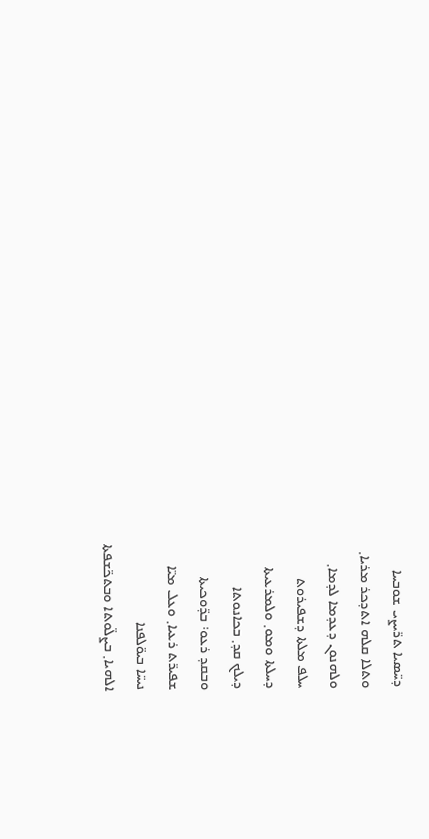ܕܚ̈ܣܝܐ ܬܪ̈ܝܨܝ ܫܘܒܚܐ
ܘܬܠܐ ܩܠܗ ܐܬܕܟܪ ܡܪܝܐ܂
ܘܠܗܢܘܢ ܕܥܕܡܐ ܠܕܡܐ܂
ܚܠܦ ܡܠܬܐ ܕܫܦܝܪܘܬ
ܕܚܠܬܐ ܘܡܘ܂ ܘܠܡܪܥܝܬܐ
ܕܝܠܟ ܩܕ܂ ܒܟܐܢܘܬܐ
ܘܒܩܕ ܪܥܘ܃ ܒܕ̈ܘܟܝܬܐ
ܫܦܝܪ̈ܬ ܪܥܝܐ܂ ܘܥܠ ܡܝ̈ܐ
ܢܝܚ̈ܐ ܒܝܘ̈ܠܦܢܐ
ܐܠܗܝܐ܂ ܒܨܠ̈ܘܬܐ ܘܒܬܟ̈ܫܦܬܐ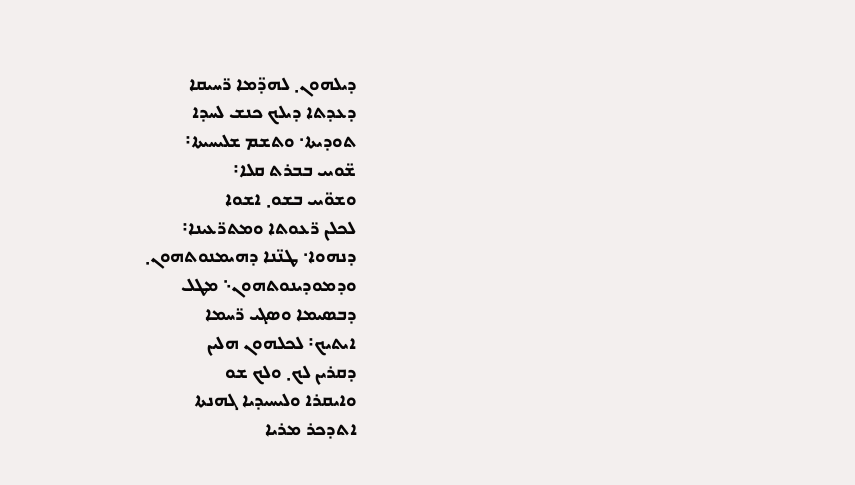ܕܝܠܗܘܢ܂ ܠܗܕ̈ܡܐ ܪ̈ܚܝܩܐ
ܕܥܕܬܐ ܕܝܠܟ ܟܢܫ ܠܚܕܐ
ܬܘܕܝܬܐ܁ ܘܬܫܡ ܫܠܝܚܝܬܐ܃
ܫ̈ܘܝܝ ܒܒܪܬ ܩܠܐ܃
ܘܫܘ̈ܝܝ ܒܫܘ܂ ܐܫܘܐ
ܠܟܠܢ ܪ̈ܥܘܬܐ ܘܡܬܪ̈ܥܝܢܐ܃
ܕܢܗܘܐ܁ ܛܢ̈ܢܐ ܕܗܝܡܢܘܬܗܘܢ܂
ܘܕܡܘܕܝܢܘܬܗܘܢ܈ ܡܛܠ
ܕܒܣܝܡܐ ܘܣܓܝ ܪ̈ܚܡܐ
ܐܝܬܝܟ܃ ܠܟܠܗܘܢ ܗܠܝܢ
ܕܩܪܝܢ ܠܟ܂ ܘܠܟ ܫܘ
ܘܐܝܩܪܐ ܘܠܝܚܝܕܝܐ ܓܗܢܬܐ
ܐܬܕܟܪ ܡܪܝܐ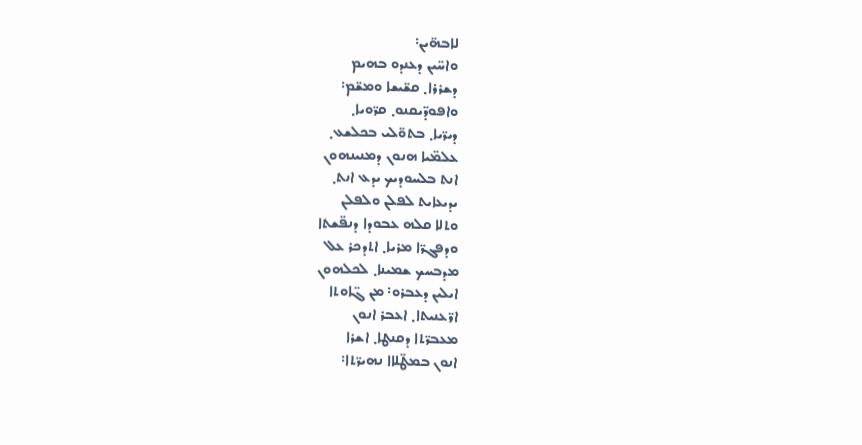ܠܐܒܗ̈ܝܢ܃
ܘܐܚ̈ܝܢ ܕܥܢܕܘ ܒܗܝܡ
ܕܫܪܪܐ܂ ܩܫ̈ܝܫܐ ܘܡܫ̈ܡ܃
ܘܐܦܘܕ̈ܝܩܢܘ܂ ܩܪ̈ܘܝܐ܂
ܕܝܪ̈ܝܐ܂ ܒܬܘ̈ܠܝ ܒܟܠܫܥ܂
ܥܠܡ̈ܝܐ ܗܢܘܢ ܕܡܢܝܢܗܘܢ
ܐܢܬ ܒܠܚܘܕܝܟ ܝܕܥ ܐܢܬ܂
ܝܕܝܥܐܝܬ ܠܦܠܢ ܘܠܦܠܢ
ܘܬܠܐ ܩܠܗ ܥܒܘܕܐ ܕܢܦ̈ܫܬܐ
ܘܕܦܓܪ̈ܐ ܡܪܝܐ܂ ܐܬܕܟܪ ܥܠ
ܡܕܒܚܟ ܫܡܝܢܐ܂ ܠܟܠܗܘܢ
ܐܝܠܝܢ ܕܥܒܪܘ܃ ܡܢ ܓ̈ܐܘܬܐ
ܐܪ̈ܥܢܝܬܐ܂ ܐܥܒܪ ܐܢܘܢ
ܡܥܒܪ̈ܬܐ ܕܩܢܛܐ܂ ܐܫܪܐ
ܐܢܘܢ ܒܡܛ̈ܠܐܐ ܢܗܝܪ̈ܬܐ܃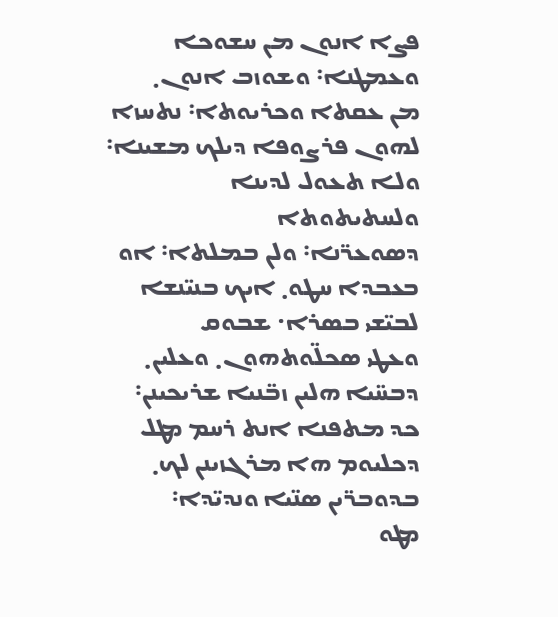ܦܨܐ ܐܢܘܢ ܡܢ ܚܫܘܟܐ
ܘܥܡܛܢܐ܃ ܘܫܘܙܒ ܐܢܘܢ܂
ܡܢ ܥܩܬܐ ܘܟܪܝܘܬܐ܃ ܢܬܚܙܐ
ܠܗܘܢ ܦܪܨܘܦܐ ܕܝܠܟ ܡܫܝܢܐ܃
ܘܠܐ ܬܥܘܠ ܠܕܝܢܐ ܘܠܚܬܝܬܘܬܐ
ܕܣܘܥܪ̈ܢܐ܃ ܘܠܢ ܒܡܠܬܐ܃ ܐܘ
ܒܥܒܕܐ ܚܛܘ܂ ܐܝܟ ܒܢܝ̈ܢܫܐ
ܠܒܝ̈ܫܝ ܒܣܪܐ܁ ܫܒܘܩ
ܘܥܛܝ ܣܟܠ̈ܘܬܗܘܢ܂ ܘܥܠܝܢ܂
ܕܒܚ̈ܝܐ ܗܠܝܢ ܙܒ̈ܢܝܐ ܫܪܝܟܝܢܢ܃
ܟܕ ܡܬܦܢܐ ܐܢܬ ܪܚܡ ܡܛܠ
ܕܟܠܝܘܡ ܗܐ ܡܪܓܙܝܢܢ ܠܟ܂
ܒܕܘܒܪ̈ܝܢ ܣܢ̈ܝܐ ܘܢܕܝ̈ܕܐ܃
ܡܛܘ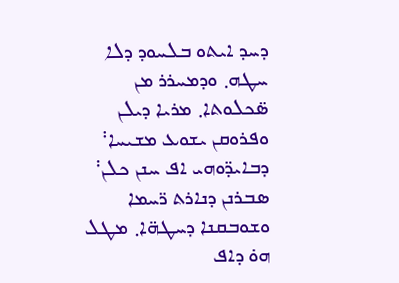ܕܚܕ ܐܝܬܘ ܒܠܚܘܕ ܕܠܐ
ܚܛܗ܂ ܘܕܡܚܪܪ ܡܢ
ܣ̈ܟܠܘܬܐ܂ ܡܪܝܐ ܕܝܠܢ
ܘܦܪܘܩܢ ܝܫܘܥ ܡܫܝܚܐ܃
ܕܒܐܝܕ̈ܘܗܝ ܐܦ ܚܢܢ ܟܠܢ܃
ܣܒܪܢܢ ܕܢܐܪܬ ܪ̈ܚܡܐ
ܘܫܘܒܩܢܐ ܕܚܛܗ̈ܐ܂ ܡܛܠ
ܗܘ݁ ܕܐܦ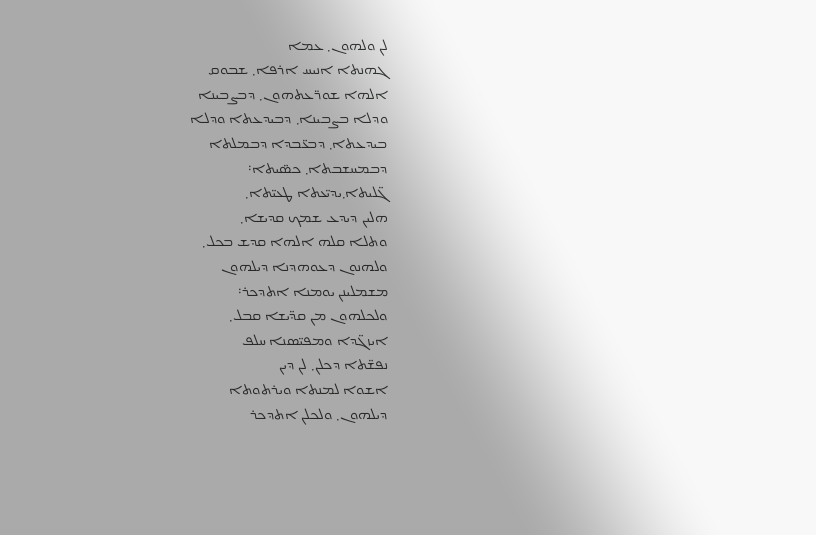ܠܢ ܘܠܗܘܢ܂ ܥܡܐ
ܓܗܢܬܐ ܐܢܝܚ ܐܪܦܐ܂ ܫܒܘܩ
ܐܠܗܐ ܫܘܪ̈ܥܬܗܘܢ܂ ܕܒܨܒܝܢܐ
ܘܕܠܐ ܒܨܒܝܢܐ܂ ܕܒܝܕܥܬܐ ܘܕܠܐ
ܒܝܕܥܬܐ܂ ܕܒܥ̈ܒܕܐ ܕܒܡܠܬܐ
ܕܒܡܚܫܒܬܐ܂ ܟܣ̈ܝܬܐ܃
ܓ̈ܠܝܬܐ܂ܝܕܝ̈ܥܬܐ ܛܥܝ̈ܬܐ܂
ܗܠܝܢ ܕܝܕܥ ܫܡܟ ܩܕܝܫܐ܂
ܘܬܠܐ ܩܠܗ ܐܠܗܐ ܩܕܫ ܒܟܠ܂
ܘܠܗܢܘܢ ܕܥܘܗܕܢܐ ܕܝܠܗܘܢ
ܡܫܡܠܝܢܢ ܝܘܡܢܐ ܐܬܕܟܪ܃
ܘܠܟܠܗܘܢ ܡܢ ܩܕ̈ܝܫܐ ܩܒܠ܂
ܐܝܙܓ̈ܕܐ ܘܡܦܝ̈ܣܢܐ ܚܠܦ
ܢܦܫ̈ܬܐ ܕܟܠܢ܂ ܠܢ ܕܝܢ
ܐܫܘܐ ܠܡܢܬܐ ܘܝܪܬܘܬܐ
ܕܝܠܗܘܢ܂ ܘܠܟܠܢ ܐܬܕܟܪ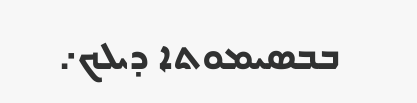ܒܒܣܝܡܘܬܐ ܕܝܠܟ܇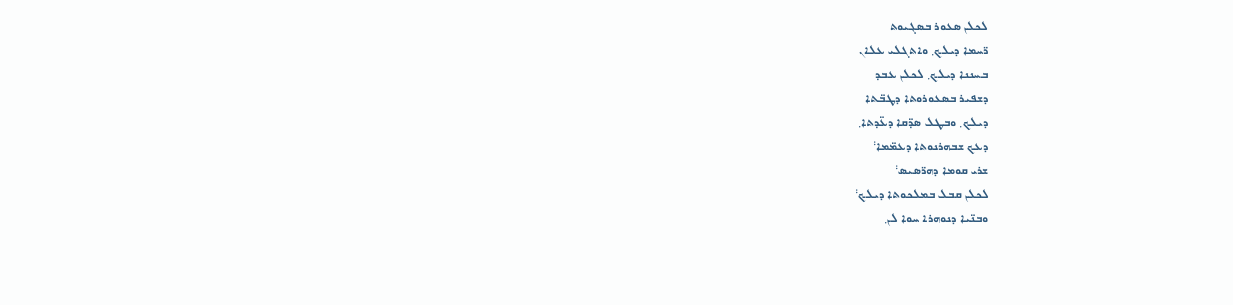ܠܟܠܢ ܣܥܘܪ ܒܣܓܝܘܬ
ܪ̈ܚܡܐ ܕܝܠܟ܂ ܘܐܬܓܠܝ ܥܠܐܢ
ܒܚܢܢܐ ܕܝܠܟ܂ ܠܟܠܢ ܥܒܕ
ܕܫܦܝܪ ܒܣܥܘܪܘܬܐ ܕܛܒ̈ܬܐ
ܕܝܠܟ܂ ܘܒܛܠ ܣܕ̈ܩܐ ܕܥ̈ܕܬܐ܂
ܕܥܟ ܫܒܗܪܢܘܬܐ ܕܥܡ̈ܡܐ܃
ܫܪܝ ܩܘܡܐ ܕܗܪ̈ܣܝܣ܃
ܠܟܠܢ ܩܒܠ ܒܡܠܟܘܬܐ ܕܝܠܟ܃
ܘܒܢ̈ܝܐ ܕܢܘܗܪܐ ܚܘܐ ܠܢ܂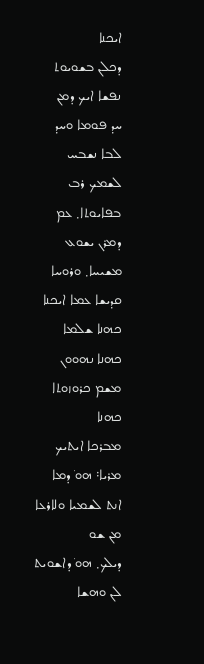ܐܝܟܢܐ
ܕܟܠܢ ܒܫܘܝܘܬ ܢܦܫܐ ܐܝܟ ܕܡܢ
ܚܕ ܦܘܡܐ ܘܚܕ ܠܒܐ ܢܫܒܚ
ܠܫܡܟ ܪܒ ܒܦܐܝܘܬܐ܂ ܥܡ
ܕܡܪܢ ܝܫܘܥ ܡܫܝܚܐ܂ ܘܪܘܚܐ
ܩܕܝܫܐ ܥܡܐ ܐܝܟܢܐ ܟܗܢܐ ܫܠܡܐ
ܟܗܢܐ ܢܗܘܘܢ ܡܫܡ ܟܪܘܙܘܬܐ ܟܗܢܐ
ܡܒܪܟܐ ܐܝܬܝܟ ܡܪܝܐ܃ ܗܘ݁ ܕܡܐ
ܐܢܬ ܠܫܡܝܐ ܘܠܐܪܥܐ ܡܢ ܫܘ
ܕܝܠܟ܂ ܗܘ݁ ܕܐܫܘܝܬ ܠܢ ܘܗܫܐ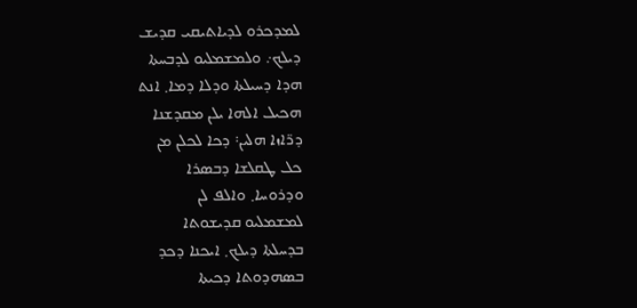ܠܡܕܟܪܘ ܠܕܝܐܬܝܩܝ ܩܕܝܫ
ܕܝܠܟ܇ ܘܠܡܫܡܠܝܘ ܠܕܒܚܬܐ
ܗܕܐ ܕܚܝܠܬܐ ܘܕܠܐ ܕܡܐ܂ ܐܢܬ
ܗܟܝܠ ܐܠܗܐ ܝܠܢ ܡܩܕܫܢܐ
ܕܪ̈ܐܙܐ ܗܠܝܢ܃ ܕܟܐ ܠܟܠܢ ܡܢ
ܟܠ ܛܩܠܫܐ ܕܒܣܪܐ
ܘܕܪܘܚܐ܂ ܘܐܠܦ ܠܢ
ܠܡܫܡܠܝܘ ܩܕܝܫܘܬܐ
ܒܕܚܠܬܐ ܕܝܠܟ܂ ܐܝܟܢܐ ܕܟܕ
ܒܣܗܕܘܬܐ ܕܟܝܬܐ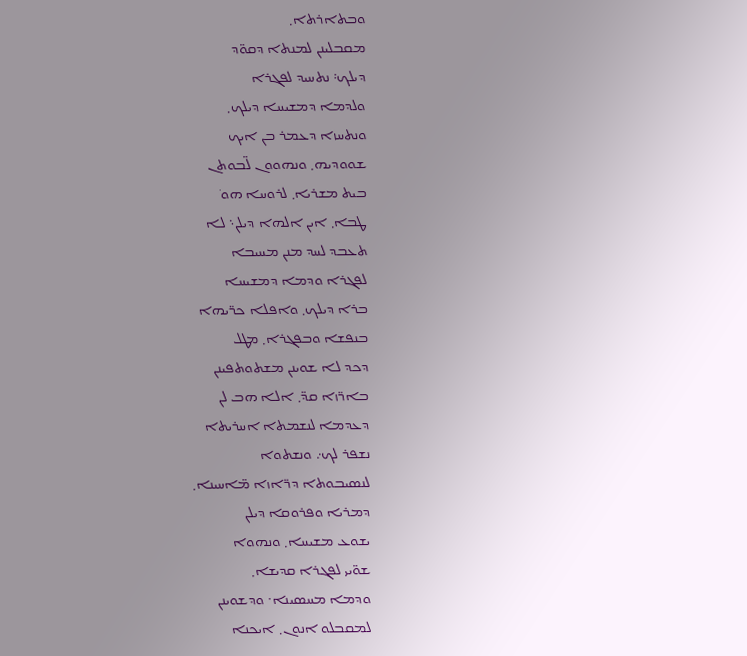ܘܒܬܐܪܬܐ܂
ܡܩܒܠܝܢܢ ܠܡܢܬܐ ܕܩܘ̈ܕ
ܕܝܠܟ܃ ܢܬܚܝܕ ܠܦܓܪܐ
ܘܠܕܡܐ ܕܡܫܝܚܐ ܕܝܠܟ܂
ܘܢܬܚܙܐ ܕܥܡܪ ܒܢ ܐܝܟ
ܫܘܘܕܝܗ܂ ܘܢܗܘܘܢ ܠ̈ܒܘܬܢ
ܒܝܬ ܡܫܪܝܐ܂ ܠܪܘܚܐ ܗܘ݁
ܛܒܐ܂ ܐܝܢ ܐܠܗܐ ܕܝܠܢ܈ ܠܐ
ܬܥܒܕ ܠܚܕ ܡܢܢ ܡܚܝܒܐ
ܠܦܓܪܐ ܘܕܡܐ ܕܡܫܝܚܐ
ܒܪܐ ܕܝܠܟ܂ ܘܐܦܠܐ ܟܪ̈ܝܗܐ
ܒܢܦܫܐ ܘܒܦܓܪܐ܂ ܡܛܠ
ܕܟܕ ܠܐ ܫܘܝܢܢ ܡܫܬܘܬܦܝܢܢ
ܒܐܪ̈ܙܐ ܩܕ̈܂ ܐܠܐ ܗܒ ܠܢ
ܕܥܕܡܐ ܠܢܫܡܬܐ ܐܚܪܝܬܐ
ܢܫܦܪ ܠܟ܇ ܘܢܫܬܘܐ
ܠܢܣܝܒܘܬܐ ܕܪ̈ܐܙܐ ܡ̈ܐܚܝܢܐ܂
ܕܡܪܝܐ ܘܦܪܘܩܐ ܕܝܠܢ
ܝܫܘܥ ܡܫܝܚܐ܂ ܘܢܗܘܐ
ܫܘ̈ܝܝ ܠܦܓܪܐ ܩܕܝܫܐ܂
ܘܕܡܐ ܡܚܣܝܢܐ܁ ܘܕܫܘܝܢܢ
ܠܡܩܒܠܘ ܐܢܘܢ܂ ܐܝܟܢܐ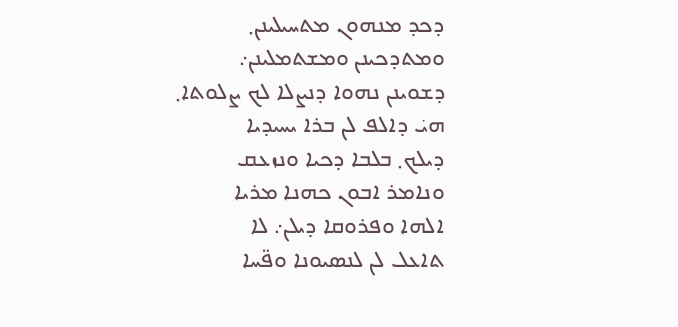ܕܟܕ ܡܢܗܘܢ ܡܬܚܝܠܝܢܢ܂
ܘܡܬܕܟܝܢܢ ܘܡܫܬܡܠܝܢܢ܇
ܕܫܘܝܢܢ ܢܗܘܐ ܕܢܨܠܐ ܠܟ ܨܠܘܬܐ܂
ܗܝ݁ ܕܐܠܦ ܠܢ ܒܪܐ ܝܚܝܕܝܐ
ܕܝܠܟ܂ ܒܠܒܐ ܕܟܝܐ ܘܢܙܥܩ
ܘܢܐܡܪ ܐܒܘܢ ܟܗܢܐ ܡܪܝܐ
ܐܠܗܐ ܘܦܪܘܩܐ ܕܝܠܢ܇ ܠܐ
ܬܐܥܠ ܠܢ ܠܢܣܝܘܢܐ ܘܦ̈ܚܐ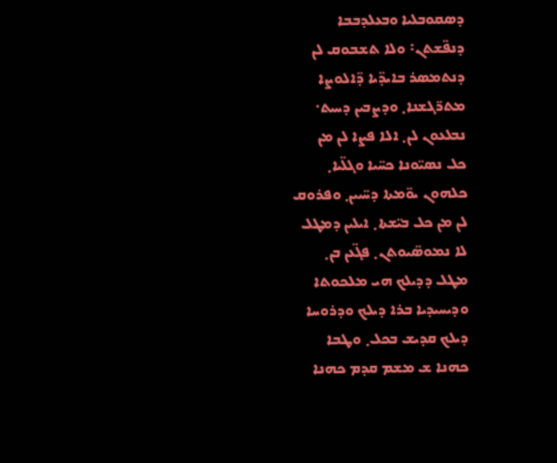ܕܣܩܘܒܠܝܐ ܘܒܥܠܕܒܒܐ
ܕܢܦ̈ܫܬܢ܃ ܘܠܐ ܬܫܒܘܩ ܠܢ
ܕܢܬܡܣܪ ܒܐܝܕ̈ܝܐ ܕ̈ܐܠܘܨܐ
ܡܬܪ̈ܓܫܢܐ܂ ܘܕܨܒܝܢ ܕܚܝܬ܁
ܢܒܠܥܘܢ ܠܢ܂ ܐܠܐ ܦܨܐ ܠܢ ܡܢ
ܟܠ ܢܣܝ̈ܘܢܐ ܟܚ̈ܝܐ ܘܓܠ̈ܝܐ܂
ܟܠܗܘܢ ܝܘ̈ܡܬܐ ܕܚ̈ܝܝܢ܂ ܘܦܪܘܩ
ܠܢ ܡܢ ܟܠ ܒܝ̈ܫܬܐ܂ ܐܝܠܝܢ ܕܡܛܠ
ܠܐ ܢܡܘܣ̈ܝܘܬܢ܂ ܦܓ̈ܥܢ ܒܢ܂
ܡܛܠ ܕܕܝܠܟ ܗܝ ܡܠܟܘܬܐ
ܘܕܝܚܝܕܝܐ ܒܪܐ ܕܝܠܟ ܘܕܪܘܚܐ
ܕܝܠܟ ܩܕܝܫ ܒܟܠ܂ ܘܛܒܐ
ܟܗܢܐ ܫ ܡܫܡ ܩܕܡ ܟܗܢܐ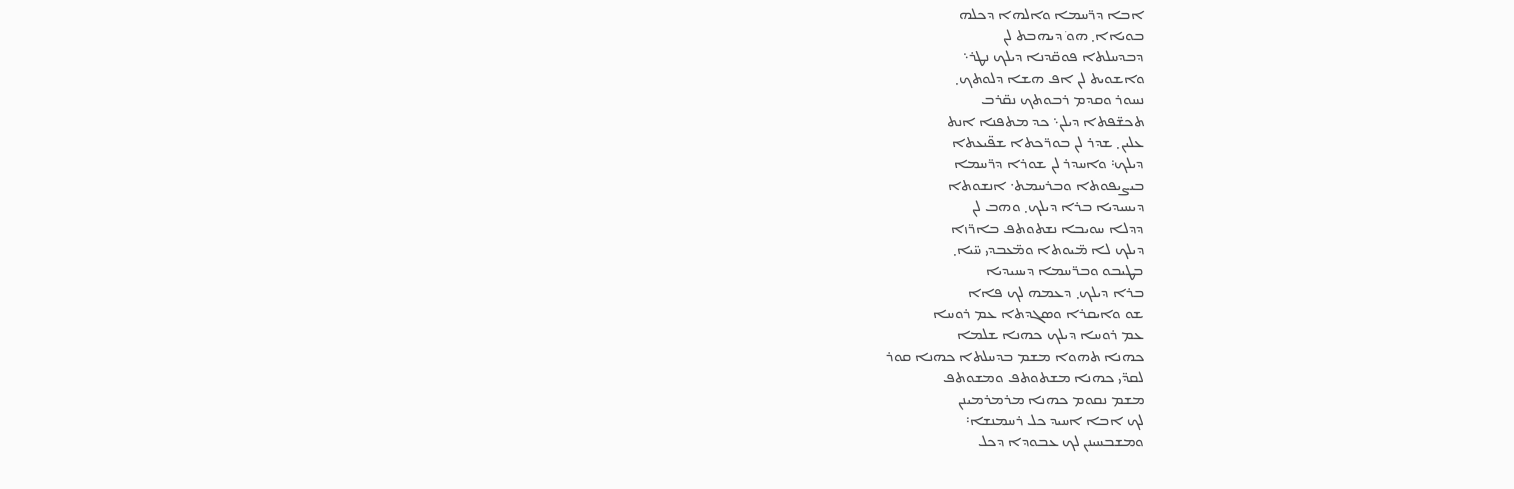ܐܒܐ ܕܪ̈ܚܡܐ ܘܐܠܗܐ ܕܟܠܗ
ܒܘܝܐܐ܂ ܗܘ݁ ܕܝܗܒܬ ܠܢ
ܕܒܕܚܠܬܐ ܦܘܩ̈ܕܢܐ ܕܝܠܟ ܢܛܪ܈
ܘܐܫܘܝܬ ܠܢ ܐܦ ܗܫܐ ܕܠܘܬܟ܂
ܢܚܘܪ ܘܩܕܡ ܪܒܘܬܟ ܢܩ̈ܪܒ
ܬܟܫ̈ܦܬܐ ܕܝܠܢ܈ ܟܕ ܡܬܦܢܐ ܐܢܬ
ܥܠܝܢ܂ ܫܕܪ ܠܢ ܒܘܪ̈ܟܬܐ ܫܦ̈ܝܥܬܐ
ܕܝܠܟ܃ ܘܐܚܕܪ ܠܢ ܫܘܪܐ ܕܪ̈ܚܡܐ
ܒܝܨܝܦܘܬܐ ܘܒܪܚܡܬ܁ ܐܢܫܘܬܐ
ܕܝܚܝܕܝܐ ܒܪܐ ܕܝܠܟ܂ ܘܗܒ ܠܢ
ܕܕܠܐ ܚܘܝܒܐ ܢܫܬܘܬܦ ܒܐܪ̈ܙܐ
ܕܝܠܟ ܠܐ ܡ̈ܝܘܬܐ ܘܡ̈ܥܒܕܝ ܚ̈ܝܐ܂
ܒܛܝܒܘ ܘܒܪ̈ܚܡܐ ܕܝܚܝܕܝܐ
ܒܪܐ ܕܝܠܟ܂ ܕܥܡܗ ܠܟ ܦܐܐ
ܫܘ ܘܐܝܩܪܐ ܘܣܓܕܬܐ ܥܡ ܪܘܚܐ
ܥܡ ܪܘܚܐ ܕܝܠܟ ܟܗܢܐ ܫܠܡܐ
ܟܗܢܐ ܬܗܘܐ ܡܫܡ ܒܕܚܠܬܐ ܟܗܢܐ ܩܘܪ
ܠܩܕ̈ܝ ܟܗܢܐ ܡܫܬܘܬܦ ܘܡܫܘܬܦ
ܡܫܡ ܢܩܘܡ ܟܗܢܐ ܡܪܡܪܡܝܢܢ
ܠܟ ܐܒܐ ܐܚܝܕ ܟܠ ܪܚܡܢܫܐ܃
ܘܡܫܒܚܝܢܢ ܠܟ ܥܒܘܕܐ ܕܟܠ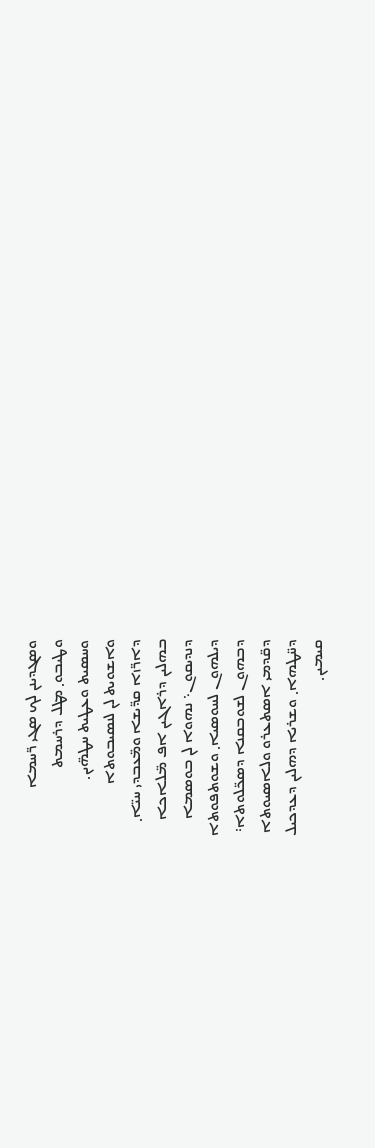ܘܣܓܕܝܢܢ ܠܟ ܣܓܝ ܪ̈ܚܡܐ
ܘܛܝܒܘ܂ ܡܛܠ ܕܪܚܡܬ
ܘܚܣܝܬ ܘܥܛܝܬ ܚܛܗ̈ܝܢ܂
ܘܐܫܘܝܬ ܠܢ ܠܢܣܝܒܘܬܐ
ܕܐܪ̈ܙܐ ܩܕ̈ܝܫܐ ܘܡ̈ܥܒܕܝ ܚܝ̈ܐ܂
ܒܗܠܝܢ ܕܪܐܓܝܢ ܐܦ ܡ̈ܠܐܟܐ
ܕܢܕܝܩܘܢ܈ ܢܗܘܐ ܠܢ ܒܘܣܡܐ
ܕܝܠܗܘܢ ܠܚܘܣܝܐ܂ ܘܫܘܬܦܘܬܐ
ܕܒܗܘܢ ܠܫܘܒܩܢܐ ܕܣܟ̈ܠܘܬܐ܃
ܕܩ̈ܕܡܝ ܐܣܬܥܪܘ ܘܠܐܣܝܘܬܐ
ܕܚ̈ܛܗܐ܂ ܘܫܪܝܐ ܕܗܠܝܢ ܕܥܕܟܝܠ
ܩܝܡܝܢ܂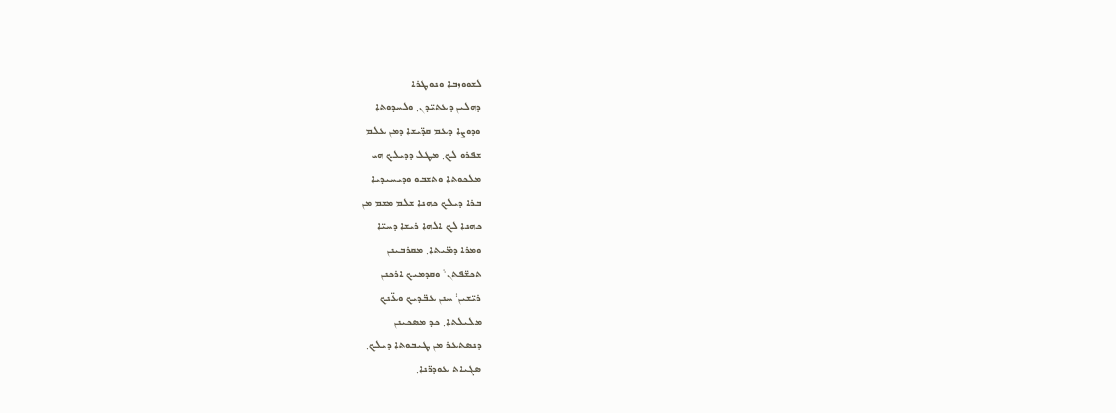ܠܫܘܘܙܒܐ ܘܢܘܛܪܐ
ܕܗܠܝܢ ܕܥܬܝ̈ܕܢ܂ ܘܠܚܕܘܬܐ
ܘܕܘܨܐ ܕܥܡ ܩܕ̈ܝܫܐ ܕܡܢ ܥܠܡ
ܫܦܪܘ ܠܟ܂ ܡܛܠ ܕܕܝܠܟ ܗܝ
ܡܠܟܘܬܐ ܘܬܫܒܘ ܘܕܝܚܝܕܝܐ
ܒܪܐ ܕܝܠܟ ܟܗܢܐ ܫܠܡ ܡܫܡ ܡܢ
ܟܗܢܐ ܠܟ ܐܠܗܐ ܪܝܫܐ ܕܚܝ̈ܐ
ܘܡܪܐ ܕܡ̈ܝܬܐ܂ ܡܩܪܒܝܢܢ
ܬܟܫ̈ܦܬܢ܈ ܘܩܕܡܝܟ ܐܪܟܢܢ
ܪܝ̈ܫܝܢ܃ ܚܢܢ ܥܒ̈ܕܝܟ ܘܥ̈ܢܟ
ܡܠܝܠܬܐ܂ ܟܕ ܡܣܟܝܢܢ
ܕܢܣܬܥܪ ܡܢ ܛܝܒܘܬܐ ܕܝܠܟ܂
ܣܓܝܐܬ ܥܘܕܪ̈ܢܐ܂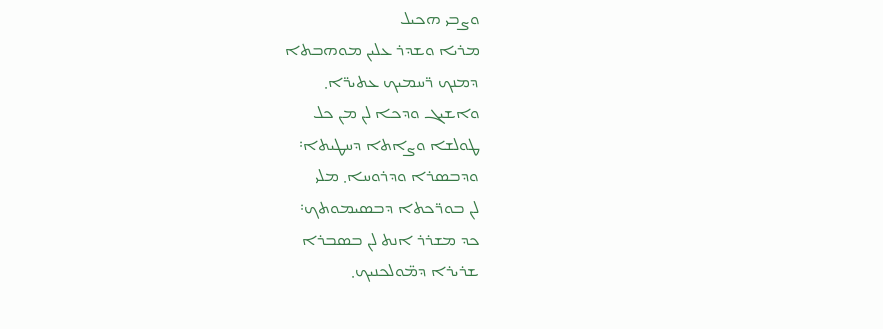ܘܨܒܝ ܗܟܝܠ
ܡܪܝܐ ܘܫܕܪ ܥܠܝܢ ܡܘܗܒܬܐ
ܕܡܢܟ ܪ̈ܚܡܝܟ ܥܬܝܪ̈ܐ܂
ܘܐܫܝܓ ܘܕܟܐ ܠܢ ܡܢ ܟܠ
ܛܘܠܫܐ ܘܨܐܬܐ ܕܚܛܝܬܐ܃
ܘܕܒܣܪܐ ܘܕܪܘܚܐ܂ ܡܠܝ
ܠܢ ܒܘܪ̈ܟܬܐ ܕܒܣܝܡܘܬܟ܃
ܟܕ ܡܫܪܪ ܐܢܬ ܠܢ ܒܣܒܪܐ
ܫܪܝܪܐ ܕܡ̈ܘܠܟܢܝܟ܂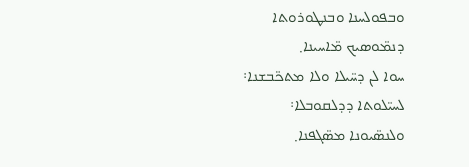ܘܒܦܘܠܚܢܐ ܘܒܢܛܘܪܘܬܐ
ܕܢܡ̈ܘܣܝܟ ܡ̈ܐܚܝܢܐ܂
ܚܘܐ ܠܢ ܕܚ̈ܝܠܐ ܘܠܐ ܡܬܟ̈ܒܫܢܐ܃
ܠܚܝ̈ܠܘܬܐ ܕܕܠܩܘܒܠܐ܃
ܘܠܢܣ̈ܝܘܢܐ ܡܣ̈ܓܦܢܐ܂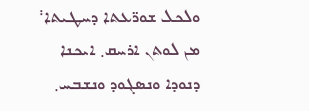ܘܠܟܠ ܫܘܪ̈ܥܬܐ ܕܚܛܝܬܐ܃
ܡܢ ܠܘܬܢ ܐܪܚܩ܂ ܐܝܟܢܐ
ܕܢܘܕܐ ܘܢܣܓܘܕ ܘܢܫܒܚ܂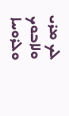ܠܟ ܡܪܝ ܘܠܐܒܘܟ ܘܠܪܘܚܐ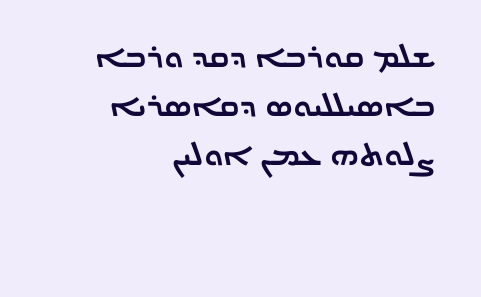ܫܠܡ ܩܘܪܒܐ ܕܩܕ ܘܪܒܐ
ܒܐܣܝܠܠܝܘܣ ܕܩܐܣܪܝܐ
ܨܠܘܬܗ ܥܡܢ ܐܘܠܝܢ